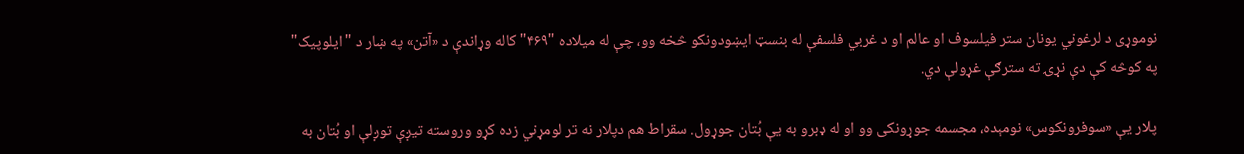نوموړی د لرغوني یونان ستر فیلسوف او عالم او د غربي فلسفې له بنسټ ایښودونکو څخه وو، چې له میلاده "۴۶۹" کاله وړاندې د «آتن» په ښار د "ايلوپيک" په کوڅه کې دې نړۍ ته سترګې غړولې دي.

پلار یې «سوفرونکوس» نومېده، مجسمه جوړونکی وو او له ډبرو به یې بُتان جوړول. سقراط هم دپلار نه تر لومړني زده کړو وروسته تیږې توږلې او بُتان به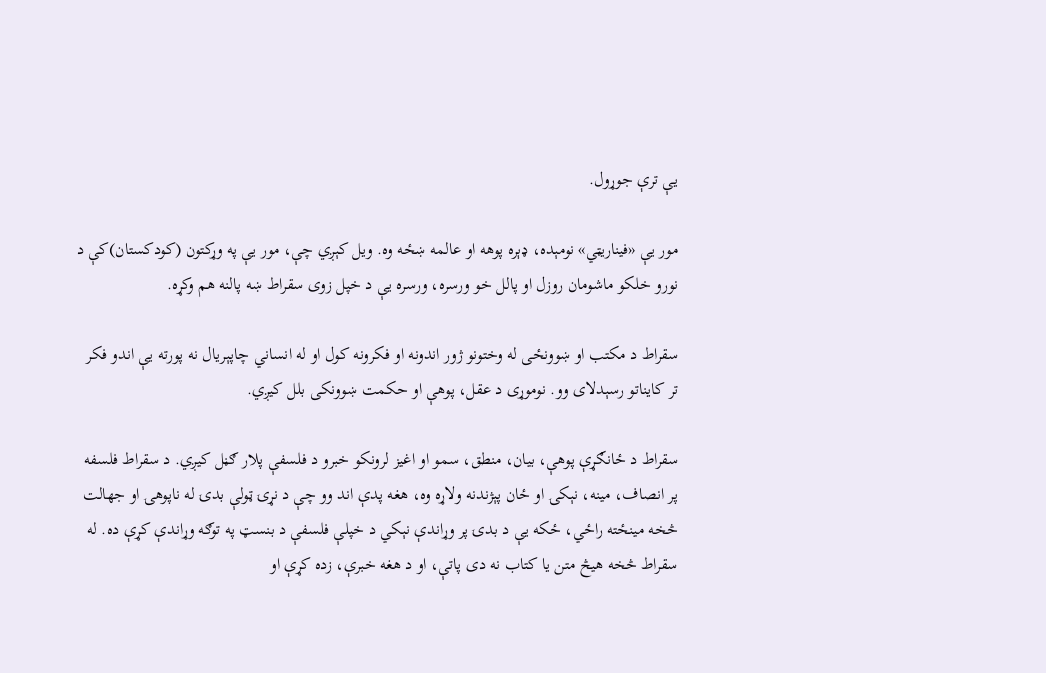یې ترې جوړول.

مور یې «فیناریټي» نومېده، ډېره پوهه او عالمه ښځه وه. ویل کېږي چې، مور یې په وړکتون (کودکستان)کې د نورو خلکو ماشومان روزل او پالل خو ورسره، ورسره یې د خپل زوی سقراط ښه پالنه هم وکړه.

سقراط د مکتب او ښوونځی له وختونو ژور اندونه او فکرونه کول او له انساني چاپېریال نه پورته یې اندو فکر تر کایناتو رسېدلای وو. نوموړی د عقل، پوهې او حکمت ښوونکی بلل کیږي.

سقراط د ځانګړې پوهې، بیان، منطق، سمو او اغیز لرونکو خبرو د فلسفې پلار ګڼل کیږي. د سقراط فلسفه پر انصاف، مینه، نېکۍ او ځان پېژندنه ولاړه وه، هغه پدې اند وو چې د نړۍ ټولې بدۍ له ناپوهۍ او جهالت څخه مینځته راځي، ځکه یې د بدۍ پر وړاندې نېکي د خپلې فلسفې د بنسټ په توګه وړاندې کړې ده. له سقراط څخه هیڅ متن یا کتاب نه دی پاتې، او د هغه خبرې، زده کړې او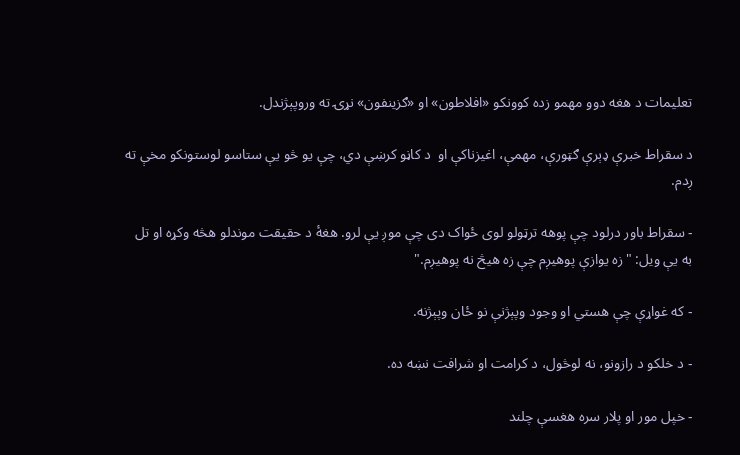تعلیمات د هغه دوو مهمو زده کوونکو «افلاطون» او «ګزینفون» نړۍ ته وروپېژندل.

د سقراط خبرې ډېرې ګټورې، مهمې، اغیزناکې او  د کاڼو کرښې دي، چې یو څو یې ستاسو لوستونکو مخې ته ږدم.

- سقراط باور درلود چې پوهه ترټولو لوی ځواک دی چې موږ یې لرو. هغهٔ د حقیقت موندلو هڅه وکړه او تل به یې ویل: "زه یوازې پوهیږم چې زه هیڅ نه پوهیږم."

- که غواړې چې هستي او وجود وپېژنې نو ځان وپېژنه.

- د خلکو د رازونو، نه لوڅول، د کرامت او شرافت نښه ده.

- خپل مور او پلار سره هغسې چلند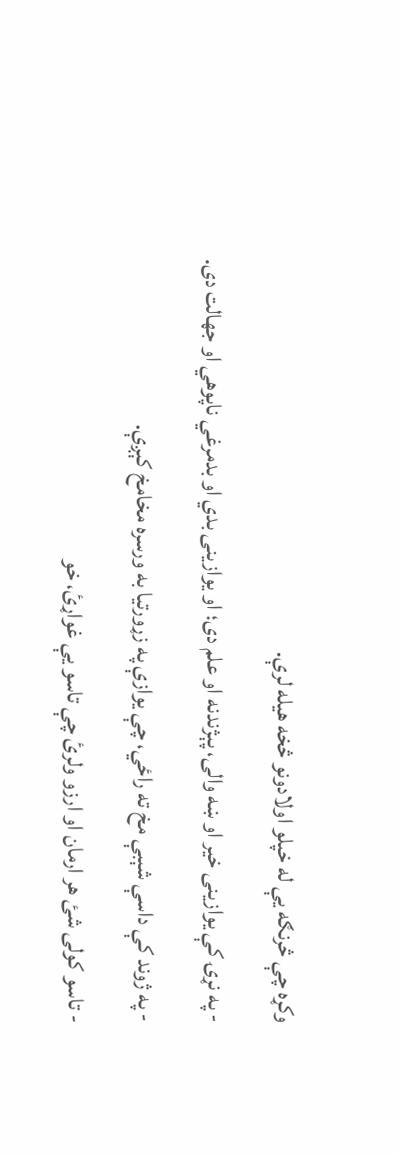وکړه چې څرنګه یې له خپلو اولادونو څخه هیله لرې.

- په نړۍ کې یوازینی خیر او ښه والی، پېژندنه او علم دی؛ او یوازینی بدي او بدمرغي ناپوهي او جهالت دی.

- په ژوند کې داسې شېبې مخ ته راځي، چې یوازې په زړورتیا به ورسره مخامخ کېږې.

- تاسو کولی شئ هر ارمان او ارزو ولرئ چې تاسو یې غواړئ، خو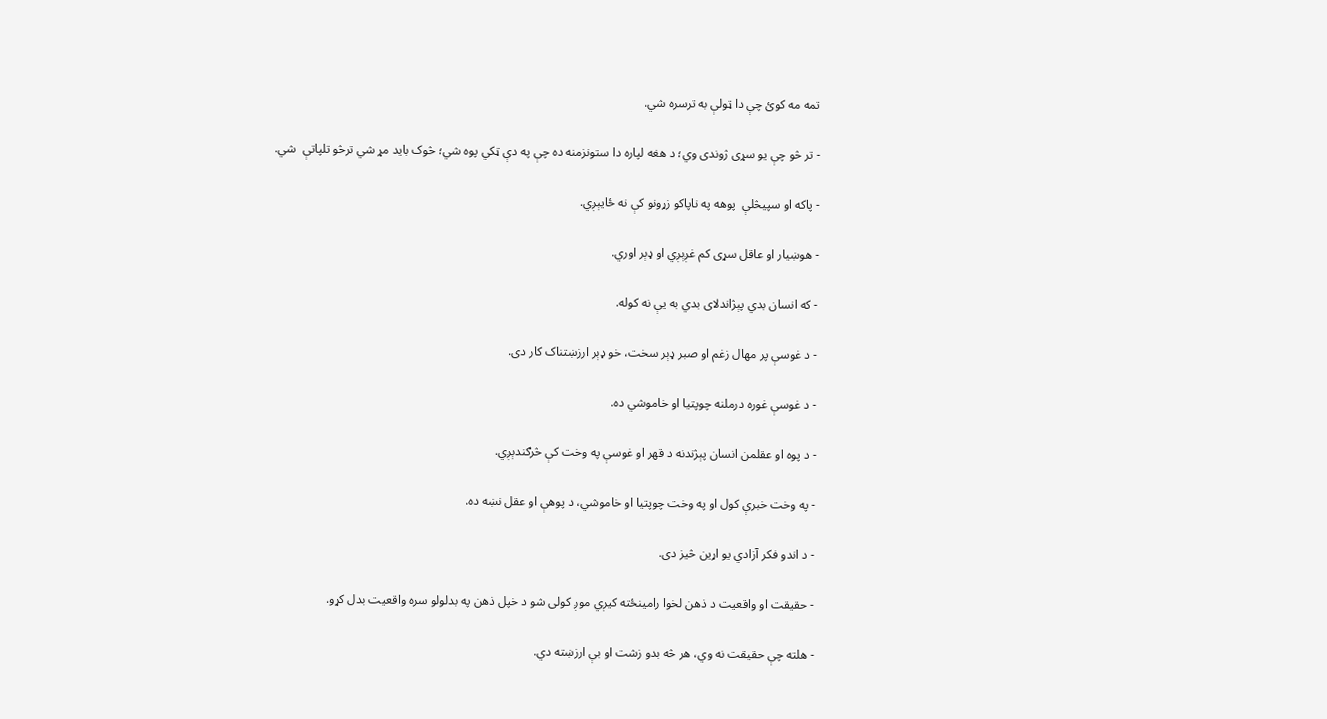تمه مه کوئ چې دا ټولې به ترسره شي.

- تر څو چې یو سړی ژوندی وي؛ د هغه لپاره دا ستونزمنه ده چې په دې ټکي پوه شي؛ څوک باید مړ شي ترڅو تلپاتې  شي.

- پاکه او سپیڅلې  پوهه په ناپاکو زړونو کې نه ځایېږي.

- هوښیار او عاقل سړی کم غږېږي او ډېر اوري.

- که انسان بدي پېژاندلای بدي به یې نه کوله.

- د غوسې پر مهال زغم او صبر ډېر سخت، خو ډېر ارزښتناک کار دی.

- د غوسې غوره درملنه چوپتیا او خاموشي ده.

- د پوه او عقلمن انسان پېژندنه د قهر او غوسې په وخت کې څرګندېږي.

- په وخت خبرې کول او په وخت چوپتیا او خاموشي، د پوهې او عقل نښه ده.

- د اندو فکر آزادي یو اړین څيز دی.

- حقیقت او واقعیت د ذهن لخوا رامینځته کیږي موږ کولی شو د خپل ذهن په بدلولو سره واقعیت بدل کړو.

- هلته چې حقیقت نه وي، هر څه بدو زشت او بې ارزښته دي.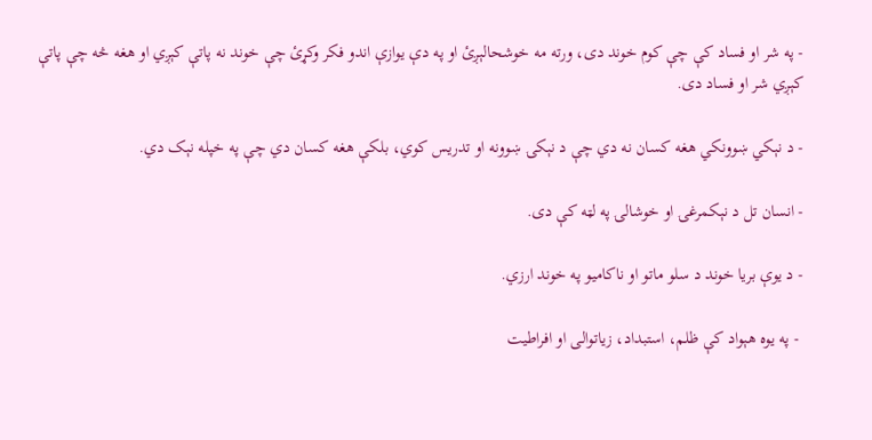- په شر او فساد کې چې کوم خوند دی، ورته مه خوشحالېږئ او په دې یوازې اندو فکر وکړئ چې خوند نه پاتې کېږي او هغه څه چې پاتې کېږي شر او فساد دی.

- د نېکي ښوونکي هغه کسان نه دي چې د نېکۍ ښوونه او تدریس کوي، بلکې هغه کسان دي چې په خپله نېک دي.

- انسان تل د نېکمرغۍ او خوشالۍ په لټه کې دی.

- د یوې بریا خوند د سلو ماتو او ناکامیو په خوند ارزي.

 - په یوه هېواد کې ظلم، استبداد، زیاتوالی او افراطیت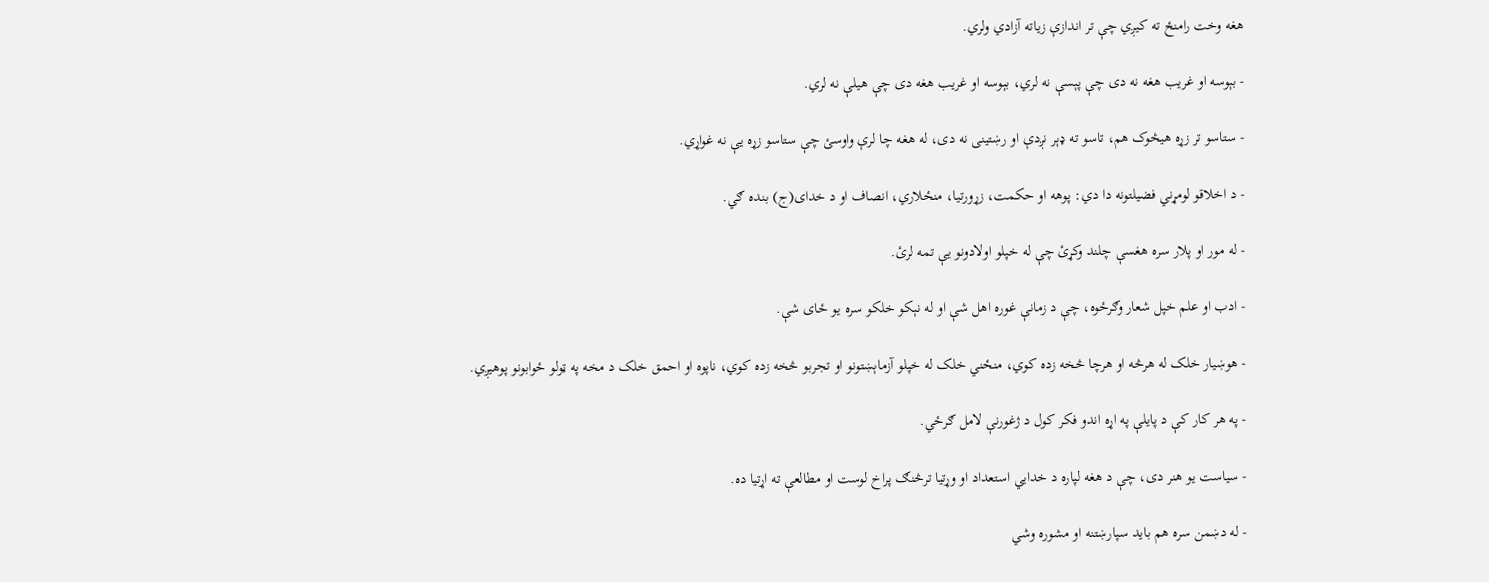هغه وخت رامنځ ته کیږي چې تر اندازې زیاته آزادي ولري.

- بېوسه او غریب هغه نه دی چې پېسې نه لري، بېوسه او غریب هغه دی چې هیلې نه لري.

- ستاسو تر زړه هيڅوک هم، تاسو ته ډېر نږدې او رښتینی نه دی، له هغه چا لرې واوسئ چې ستاسو زړه يې نه غواړي.

- د اخلاقو لومړني فضیلتونه دا دي: پوهه او حکمت، زړورتیا، منځلاري، انصاف او د خدای(ج) بنده ګي.

- له مور او پلار سره هغسې چلند وکړئ چې له خپلو اولادونو یې تمه لرئ.

- ادب او علم خپل شعار وګرځوه، چې د زمانې غوره اهل شې او له نېکو خلکو سره یو ځای شې.

- هوښیار خلک له هرڅه او هرچا څخه زده کوي، منځني خلک له خپلو آزماېښتونو او تجربو څخه زده کوي، ناپوه او احمق خلک د مخه په ټولو ځوابونو پوهیږي.

- په هر کار کې د پایلې په اړه اندو فکر کول د ژغورنې لامل ګرځي.

- سیاست یو هنر دی، چې د هغه لپاره د خدايي استعداد او وړتيا ترڅنګ پراخ لوست او مطالعې ته اړتیا ده.

- له دښمن سره هم باید سپارښتنه او مشوره وشي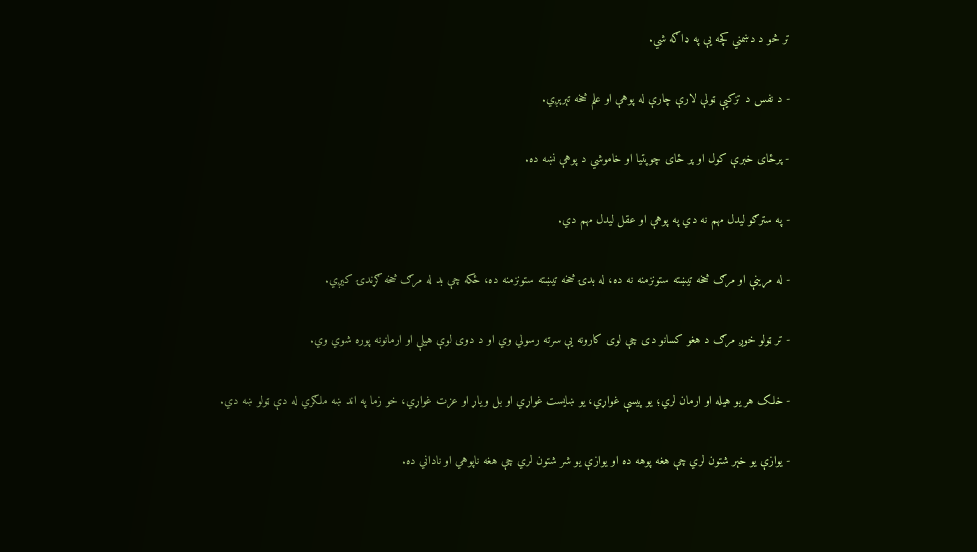تر څو د دښمني کچه یې په ډاګه شي.

- د نفس د تزکیې ټولې لارې چارې له پوهې او علم څخه تېرېږي.

- پرځای خبرې کول او پر ځای چوپتیا او خاموشي د پوهې نښه ده.

- په سترګو لیدل مهم نه دي په پوهې او عقل لیدل مهم دي.

- له مړینې او مرګ څخه تیښته ستونزمنه نه ده، له بدۍ څخه تیښته ستونزمنه ده، ځکه چې بد له مرګ څخه ګړندۍ کیږي.

- تر ټولو خوږ مرګ د هغو کسانو دی چې لوی کارونه یې سرته رسولي وي او د دوی لوې هیلې او ارمانونه پوره شوي وي.

- خلک هر یو هیله او ارمان لري؛ يو پيسې غواړي، يو ښايست غواړي او بل ویاړ او عزت غواړي، خو زما په اند ښه ملګري له دې ټولو ښه دي.

- یوازې یو خېر شتون لري چې هغه پوهه ده او یوازې یو شر شتون لري چې هغه ناپوهي او ناداني ده.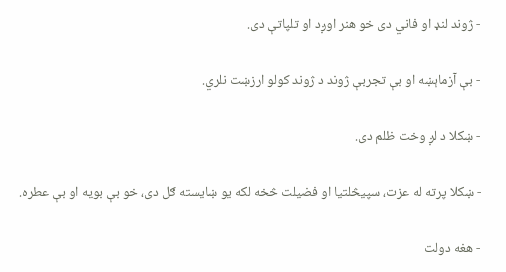- ژوند لنډ او فاني دی خو هنر اوږد او تلپاتې دی.

- بې آزماېښه او بې تجربې ژوند د ژوند کولو ارزښت نلري.

- ښکلا د لږ وخت ظلم دی.

- ښکلا پرته له عزت، سپیڅلتیا او فضیلت څخه لکه یو ښایسته ګل دی، خو بې بویه او بې عطره.

- هغه دولت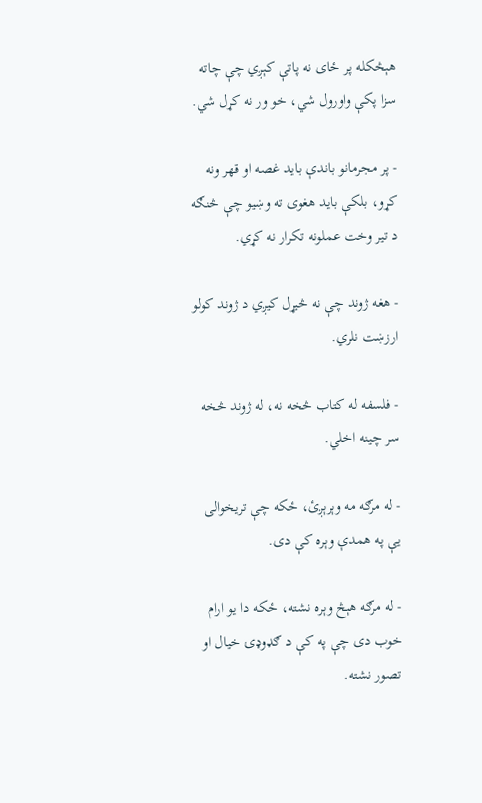هېڅکله پر ځای نه پاتې کېږي چې چاته سزا پکې واورول شي، خو ور نه کړل شي.

- پر مجرمانو باندې باید غصه او قهر ونه کړو، بلکې باید هغوی ته وښیو چې څنګه د تیر وخت عملونه تکرار نه کړي.

- هغه ژوند چې نه څیړل کیږي د ژوند کولو ارزښت نلري.

- فلسفه له کتاب څخه نه، له ژوند څخه سر چینه اخلي.

- له مرګه مه وېرېږئ، ځکه چې تریخوالی یې په همدې وېره کې دی.

- له مرګه هېڅ وېره نشته، ځکه دا یو ارام خوب دی چې په کې د ګډوډۍ خیال او تصور نشته.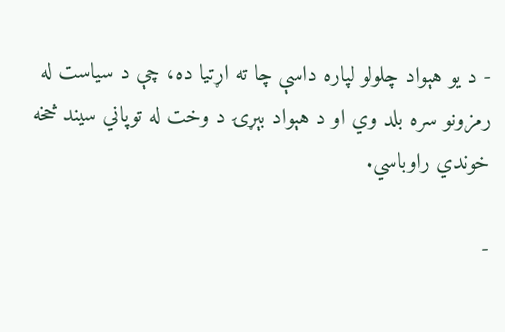- د یو هېواد چلولو لپاره داسې چا ته اړتیا ده، چې د سیاست له رمزونو سره بلد وي او د هېواد بېړۍ د وخت له توپاني سیند څخه خوندي راوباسي.

-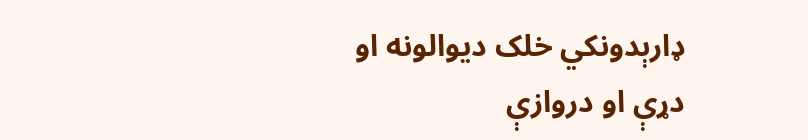ډارېدونکي خلک دیوالونه او دړې او دروازې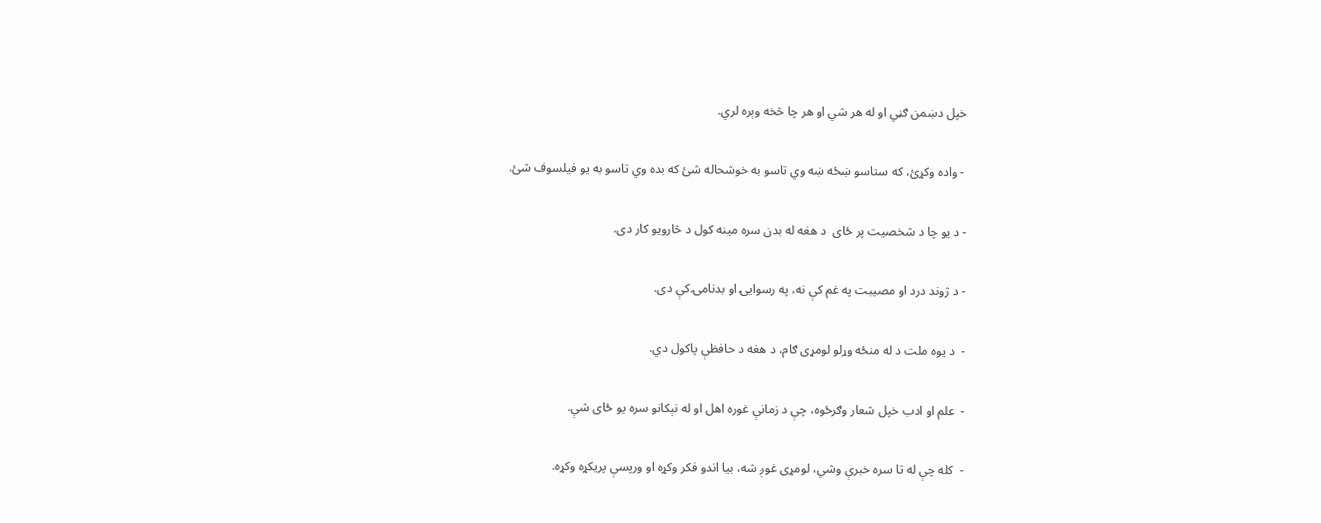خپل دښمن ګڼي او له هر شي او هر چا څخه وېره لري.

 - واده وکړئ، که ستاسو ښځه ښه وي تاسو به خوشحاله شئ که بده وي تاسو به یو فیلسوف شئ.

- د یو چا د شخصیت پر ځای  د هغه له بدن سره مینه کول د څارویو کار دی.

- د ژوند درد او مصیبت په غم کې نه، په رسوایۍ او بدنامۍ کې دی.

-  د یوه ملت د له منځه وړلو لومړی ګام، د هغه د حافظې پاکول دي.

-  علم او ادب خپل شعار وګرځوه، چې د زمانې غوره اهل او له نېکانو سره یو ځای شې.

-  کله چې له تا سره خبرې وشي، لومړی غوږ شه، بیا اندو فکر وکړه او ورپسې پریکړه وکړه.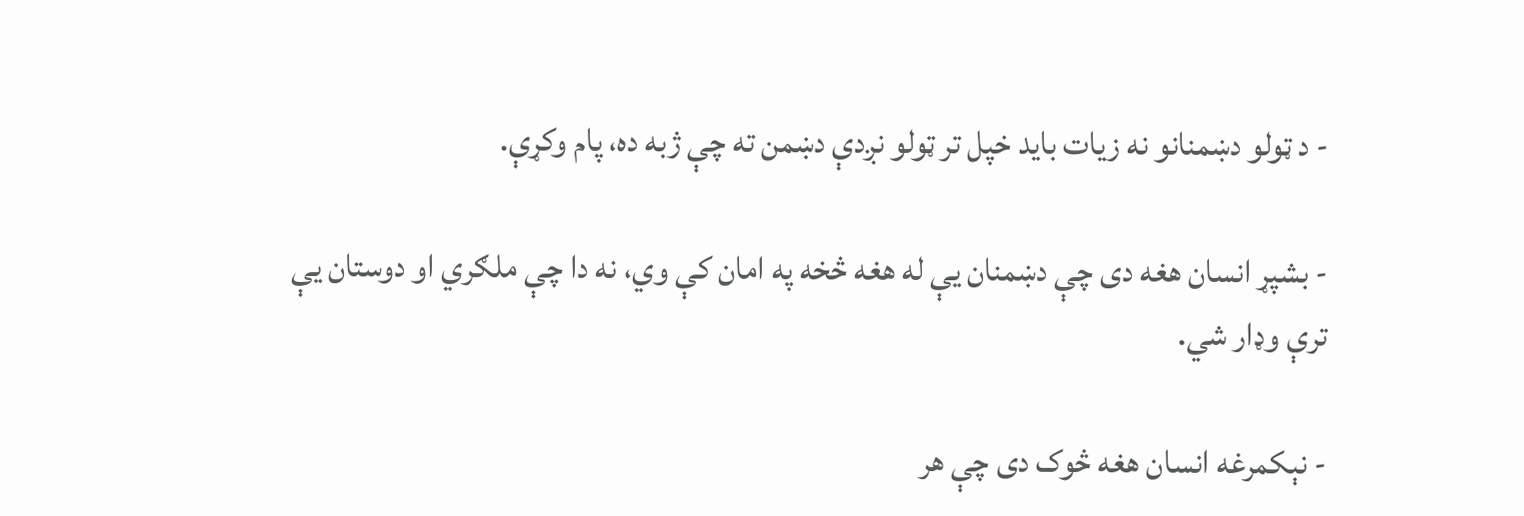- د ټولو دښمنانو نه زیات باید خپل تر ټولو نږدې دښمن ته چې ژبه ده، پام وکړې.

- بشپړ انسان هغه دی چې دښمنان یې له هغه څخه په امان کې وي، نه دا چې ملګري او دوستان یې ترې وډار شي.

- نېکمرغه انسان هغه څوک دی چې هر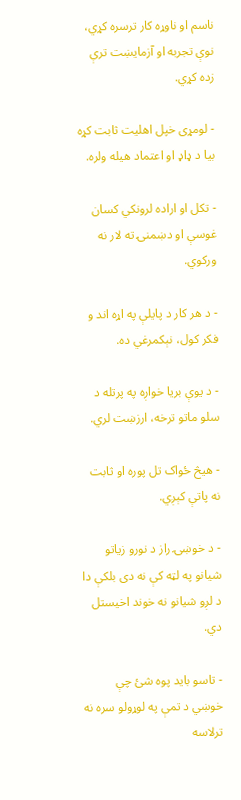ناسم او ناوړه کار ترسره کړي، نوې تجربه او آزمایښت ترې زده کړي.

- لومړی خپل اهلیت ثابت کړه بیا د ډاډ او اعتماد هیله ولره.

- تکل او اراده لرونکي کسان غوسې او دښمنۍ ته لار نه ورکوي.

- د هر کار د پایلې په اړه اند و فکر کول، نېکمرغي ده.

- د یوې بریا خواږه په پرتله د سلو ماتو ترخه، ارزښت لري.

- هیڅ ځواک تل پوره او ثابت نه پاتې کېږي.

- د خوښۍ راز د نورو زیاتو شیانو په لټه کې نه دی بلکې دا د لږو شیانو نه خوند اخیستل دي.

- تاسو باید پوه شئ چې خوښي د تمې په لوړولو سره نه ترلاسه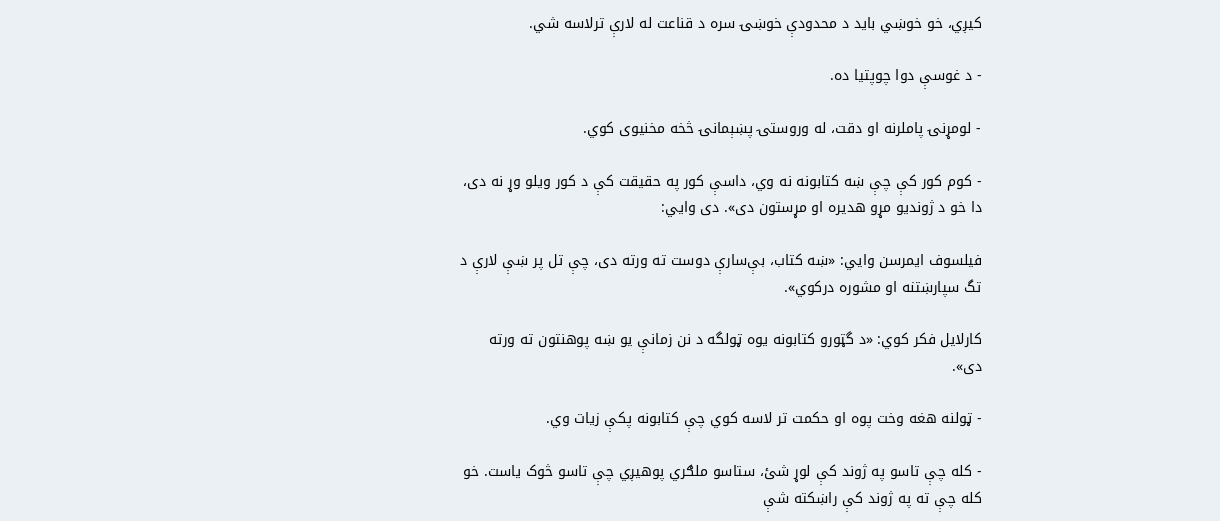کیږي، خو خوښي باید د محدودې خوښۍ سره د قناعت له لارې ترلاسه شي.

- د غوسې دوا چوپتیا ده.

- لومړنۍ پاملرنه او دقت، له وروستۍ پښېمانۍ څخه مخنیوی کوي.

- کوم کور کې چې ښه کتابونه نه وي، داسې کور په حقیقت کې د کور ویلو وړ نه دی، دا خو د ژوندیو مړو هدیره او مړستون دی». دی وايي:

فیلسوف ایمرسن وايي: «ښه کتاب، بې‌سارې دوست ته ورته دی، چې تل پر ښې لارې د تگ سپارښتنه او مشوره درکوي».

کارلایل فکر کوي: «د گټورو کتابونه یوه ټولگه د نن زمانې یو ښه پوهنتون ته ورته دی».

- ټولنه هغه وخت پوه او حکمت تر لاسه کوي چې کتابونه پکې زیات وي.

- کله چې تاسو په ژوند کې لوړ شئ، ستاسو ملګري پوهیږي چې تاسو څوک یاست. خو کله چې ته په ژوند کې راښکته شې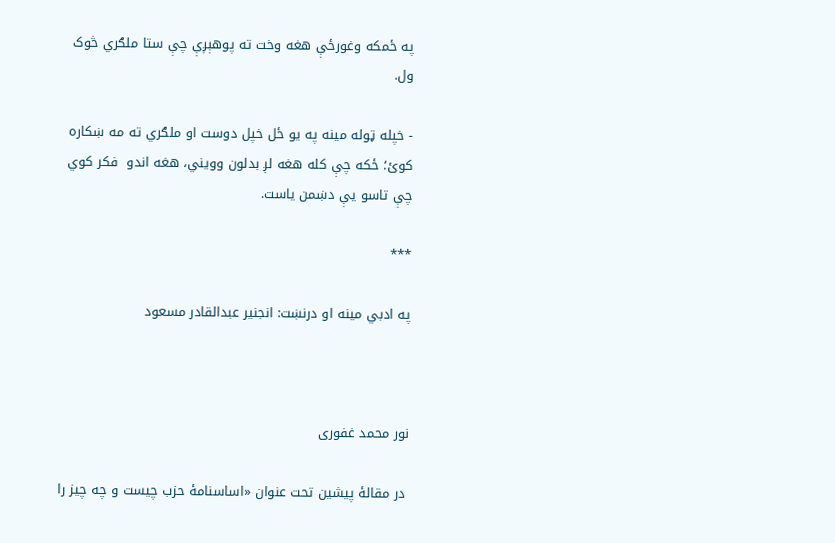په ځمکه وغورځې هغه وخت ته پوهېږې چې ستا ملګري څوک ول.

- خپله ټوله مینه په یو ځل خپل دوست او ملګري ته مه ښکاره کوئ؛ ځکه چې کله هغه لږ بدلون وویني، هغه اندو  فکر کوي چې تاسو یې دښمن یاست.

***

په ادبي مینه او درنښت: انجنیر عبدالقادر مسعود



نور محمد غفوری

 در مقالهٔ پیشین تحت عنوان «اساسنامهٔ حزب چیست و چه چیز را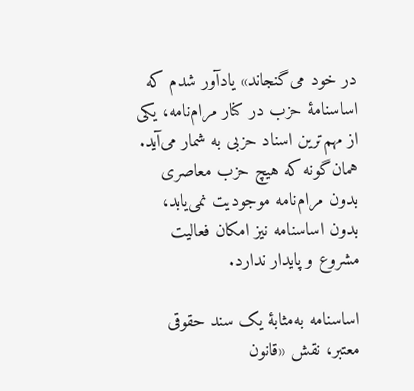در خود می‌گنجاند» یادآور شدم که اساسنامهٔ حزب در کنار مرام‌نامه، یکی از مهم‌ترین اسناد حزبی به شمار می‌آید. همان‌گونه که هیچ حزب معاصری بدون مرام‌نامه موجودیت نمی‌یابد، بدون اساسنامه نیز امکان فعالیت مشروع و پایدار ندارد.

اساسنامه به‌مثابهٔ یک سند حقوقی معتبر، نقش «قانون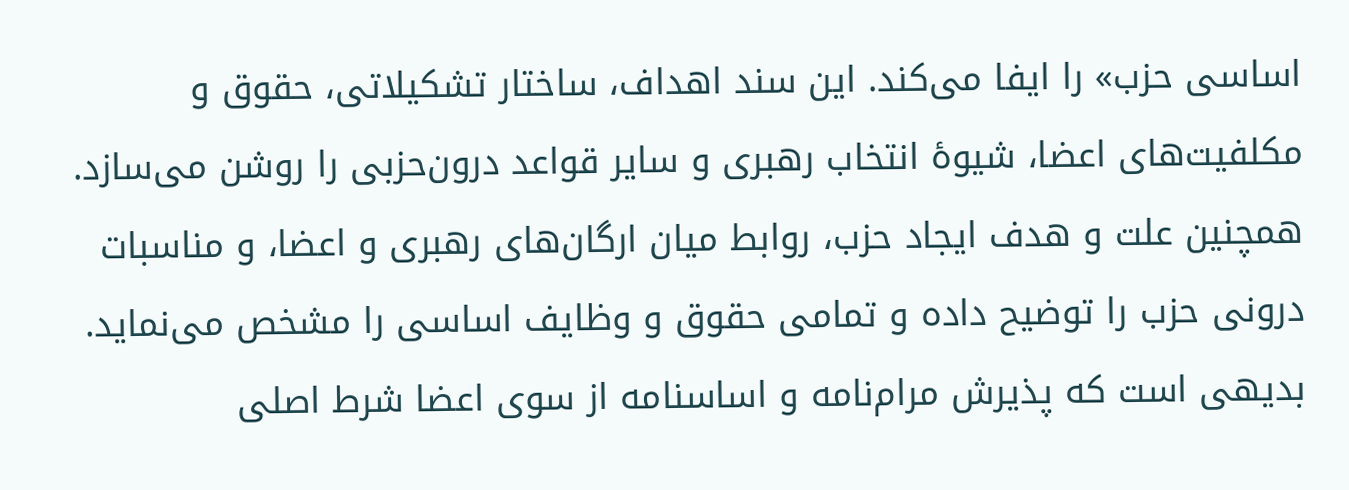اساسی حزب» را ایفا می‌کند. این سند اهداف، ساختار تشکیلاتی، حقوق و مکلفیت‌های اعضا، شیوهٔ انتخاب رهبری و سایر قواعد درون‌حزبی را روشن می‌سازد. همچنین علت و هدف ایجاد حزب، روابط میان ارگان‌های رهبری و اعضا، و مناسبات درونی حزب را توضیح داده و تمامی حقوق و وظایف اساسی را مشخص می‌نماید. بدیهی است که پذیرش مرام‌نامه و اساسنامه از سوی اعضا شرط اصلی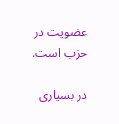عضویت در حزب است.

در بسیاری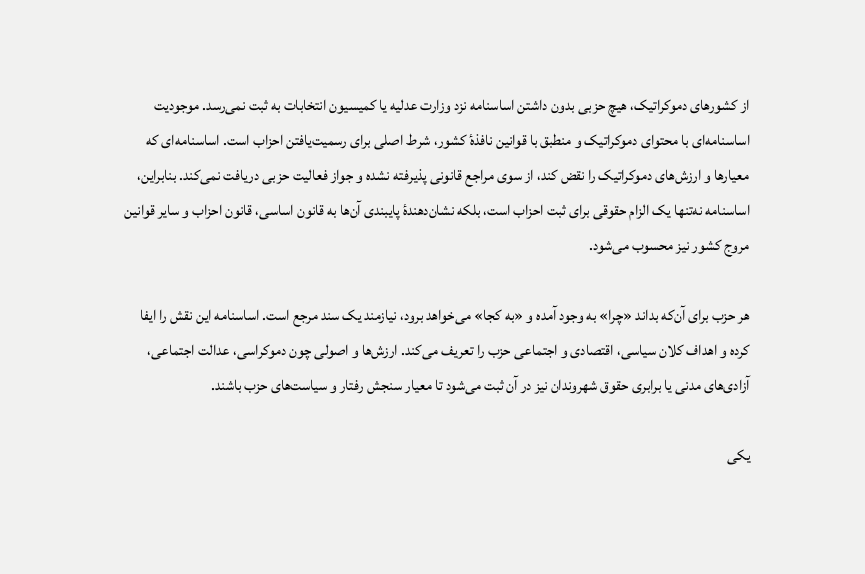از کشورهای دموکراتیک، هیچ حزبی بدون داشتن اساسنامه نزد وزارت عدلیه یا کمیسیون انتخابات به ثبت نمی‌رسد. موجودیت اساسنامه‌ای با محتوای دموکراتیک و منطبق با قوانین نافذهٔ کشور، شرط اصلی برای رسمیت‌یافتن احزاب است. اساسنامه‌ای که معیارها و ارزش‌های دموکراتیک را نقض کند، از سوی مراجع قانونی پذیرفته نشده و جواز فعالیت حزبی دریافت نمی‌کند. بنابراین، اساسنامه نه‌تنها یک الزام حقوقی برای ثبت احزاب است، بلکه نشان‌دهندهٔ پایبندی آن‌ها به قانون اساسی، قانون احزاب و سایر قوانین مروج کشور نیز محسوب می‌شود.

هر حزب برای آن‌که بداند «چرا» به وجود آمده و «به کجا» می‌خواهد برود، نیازمند یک سند مرجع است. اساسنامه این نقش را ایفا کرده و اهداف کلان سیاسی، اقتصادی و اجتماعی حزب را تعریف می‌کند. ارزش‌ها و اصولی چون دموکراسی، عدالت اجتماعی، آزادی‌های مدنی یا برابری حقوق شهروندان نیز در آن ثبت می‌شود تا معیار سنجش رفتار و سیاست‌های حزب باشند.

یکی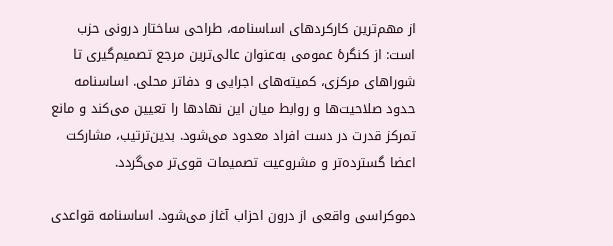از مهم‌ترین کارکردهای اساسنامه، طراحی ساختار درونی حزب است: از کنگرهٔ عمومی به‌عنوان عالی‌ترین مرجع تصمیم‌گیری تا شوراهای مرکزی، کمیته‌های اجرایی و دفاتر محلی. اساسنامه حدود صلاحیت‌ها و روابط میان این نهادها را تعیین می‌کند و مانع تمرکز قدرت در دست افراد معدود می‌شود. بدین‌ترتیب، مشارکت اعضا گسترده‌تر و مشروعیت تصمیمات قوی‌تر می‌گردد.

دموکراسی واقعی از درون احزاب آغاز می‌شود. اساسنامه قواعدی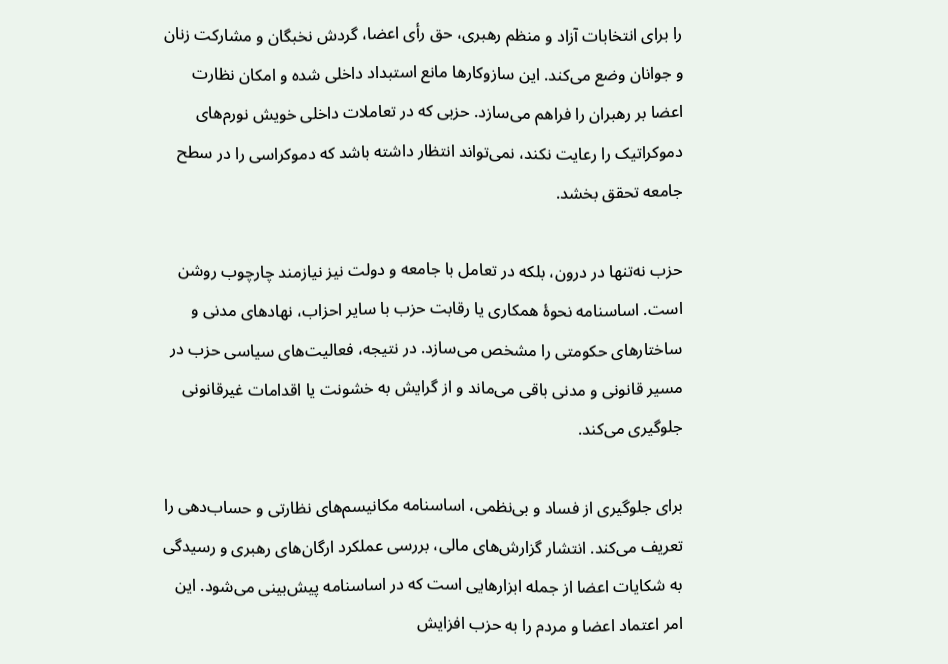را برای انتخابات آزاد و منظم رهبری، حق رأی اعضا، گردش نخبگان و مشارکت زنان و جوانان وضع می‌کند. این سازوکارها مانع استبداد داخلی شده و امکان نظارت اعضا بر رهبران را فراهم می‌سازد. حزبی که در تعاملات داخلی خویش نورم‌های دموکراتیک را رعایت نکند، نمی‌تواند انتظار داشته باشد که دموکراسی را در سطح جامعه تحقق بخشد.

حزب نه‌تنها در درون، بلکه در تعامل با جامعه و دولت نیز نیازمند چارچوب روشن است. اساسنامه نحوهٔ همکاری یا رقابت حزب با سایر احزاب، نهادهای مدنی و ساختارهای حکومتی را مشخص می‌سازد. در نتیجه، فعالیت‌های سیاسی حزب در مسیر قانونی و مدنی باقی می‌ماند و از گرایش به خشونت یا اقدامات غیرقانونی جلوگیری می‌کند.

برای جلوگیری از فساد و بی‌نظمی، اساسنامه مکانیسم‌های نظارتی و حساب‌دهی را تعریف می‌کند. انتشار گزارش‌های مالی، بررسی عملکرد ارگان‌های رهبری و رسیدگی به شکایات اعضا از جمله ابزارهایی است که در اساسنامه پیش‌بینی می‌شود. این امر اعتماد اعضا و مردم را به حزب افزایش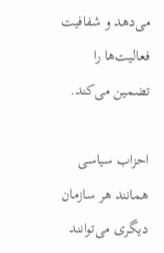می‌دهد و شفافیت فعالیت‌ها را تضمین می‌کند.

احزاب سیاسی همانند هر سازمان دیگری می‌توانند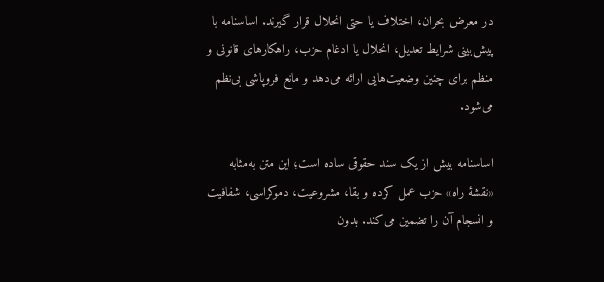در معرض بحران، اختلاف یا حتی انحلال قرار گیرند. اساسنامه با پیش‌بینی شرایط تعدیل، انحلال یا ادغام حزب، راهکارهای قانونی و منظم برای چنین وضعیت‌هایی ارائه می‌دهد و مانع فروپاشی بی‌نظم می‌شود.

اساسنامه بیش از یک سند حقوقی ساده است؛ این متن به‌مثابه «نقشهٔ راه» حزب عمل کرده و بقا، مشروعیت، دموکراسی، شفافیت و انسجام آن را تضمین می‌کند. بدون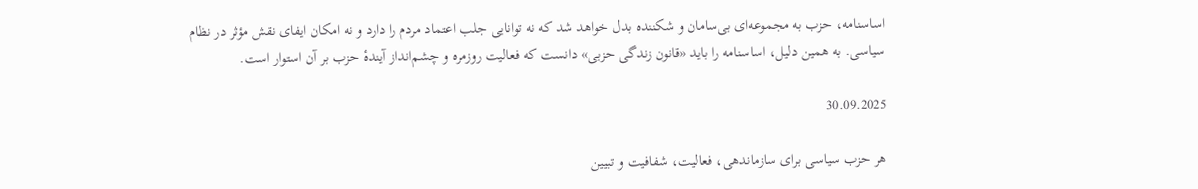اساسنامه، حزب به مجموعه‌ای بی‌سامان و شکننده بدل خواهد شد که نه توانایی جلب اعتماد مردم را دارد و نه امکان ایفای نقش مؤثر در نظام سیاسی. به همین دلیل، اساسنامه را باید «قانون زندگی حزبی» دانست که فعالیت روزمره و چشم‌انداز آیندهٔ حزب بر آن استوار است.

30.09.2025

هر حزب سیاسی برای سازماندهی، فعالیت، شفافیت و تبیین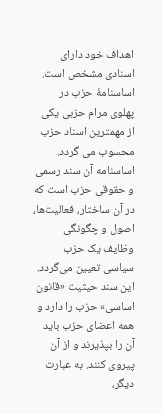اهداف خود دارای اسنادی مشخص است. اساسنامهٔ حزب در پهلوی مرام حزبی یکی از مهمترین اسناد حزب محسوب می گردد. اساسنامه آن سند رسمی و حقوقی حزب است که در آن ساختار، فعالیت‌ها، اصول و چگونگی وظایف یک حزب سیاسی تعیین می‌گردد. این سند حیثیت «قانون اساسی» حزب را دارد و همه اعضای حزب باید آن را بپذیرند و از آن پیروی کنند. به عبارت دیگر،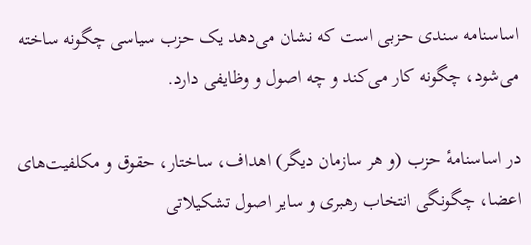اساسنامه سندی حزبی است که نشان می‌دهد یک حزب سیاسی چگونه ساخته می‌شود، چگونه کار می‌کند و چه اصول و وظایفی دارد.

در اساسنامهٔ حزب (و هر سازمان دیگر) اهداف، ساختار، حقوق و مکلفیت‌های اعضا، چگونگی انتخاب رهبری و سایر اصول تشکیلاتی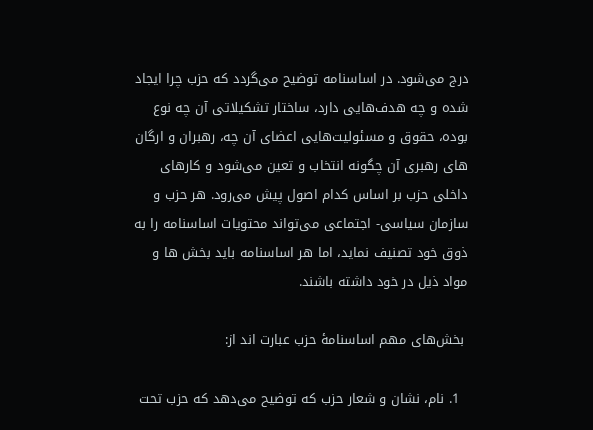درج می‌شود. در اساسنامه توضیح می‌گردد که حزب چرا ایجاد شده و چه هدف‌هایی دارد، ساختار تشکیلاتی آن چه نوع بوده، حقوق و مسئولیت‌هایی اعضای آن چه، رهبران و ارگان های رهبری آن چگونه انتخاب و تعین می‌شود و کارهای داخلی حزب بر اساس کدام اصول پیش می‌رود. هر حزب و سازمان سیاسی- اجتماعی می‌تواند محتویات اساسنامه را به ذوق خود تصنیف نماید، اما هر اساسنامه باید بخش ها و مواد ذیل در خود داشته باشند.

 بخش‌های مهم اساسنامهٔ حزب عبارت اند از:

  1. نام، نشان و شعار حزب که توضیح می‌دهد که حزب تحت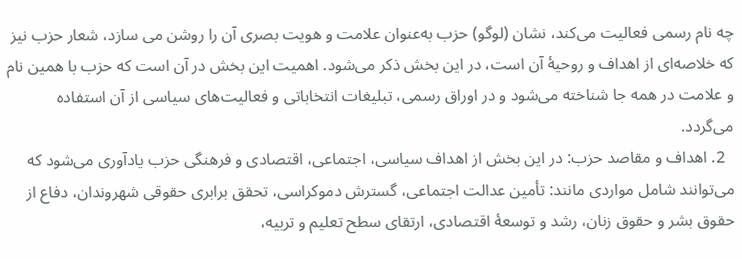چه نام رسمی فعالیت می‌کند، نشان (لوگو) حزب به‌عنوان علامت و هویت بصری آن را روشن می سازد، شعار حزب نیز که خلاصه‌ای از اهداف و روحیهٔ آن است، در این بخش ذکر می‌شود. اهمیت این بخش در آن است که حزب با همین نام و علامت در همه جا شناخته می‌شود و در اوراق رسمی، تبلیغات انتخاباتی و فعالیت‌های سیاسی از آن استفاده می‌گردد.
  2. اهداف و مقاصد حزب: در این بخش از اهداف سیاسی، اجتماعی، اقتصادی و فرهنگی حزب یادآوری می‌شود که می‌توانند شامل مواردی مانند: تأمین عدالت اجتماعی، گسترش دموکراسی، تحقق برابری حقوقی شهروندان، دفاع از حقوق بشر و حقوق زنان، رشد و توسعهٔ اقتصادی، ارتقای سطح تعلیم و تربیه،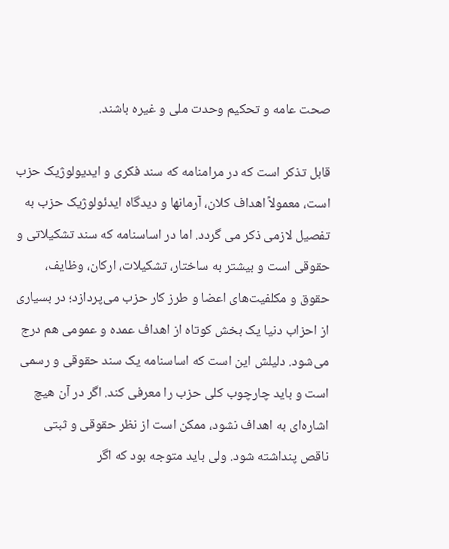صحت عامه و تحکیم وحدت ملی و غیره باشند.

قابل تذکر است که در مرامنامه که سند فکری و ایدیولوژیک حزب است، معمولاً اهداف کلان، آرمانها و دیدگاه ایدئولوژیک حزب به تفصیل لازمی ذکر می گردد. اما در اساسنامه که سند تشکیلاتی و حقوقی است و بیشتر به ساختار، تشکیلات، ارکان، وظایف، حقوق و مکلفیت‌های اعضا و طرز کار حزب می‌پردازد؛ در بسیاری از احزاب دنیا یک بخش کوتاه از اهداف عمده و عمومی هم درج می‌شود. دلیلش این است که اساسنامه یک سند حقوقی و رسمی است و باید چارچوب کلی حزب را معرفی کند. اگر در آن هیچ اشاره‌ای به اهداف نشود، ممکن است از نظر حقوقی و ثبتی ناقص پنداشته شود. ولی باید متوجه بود که اگر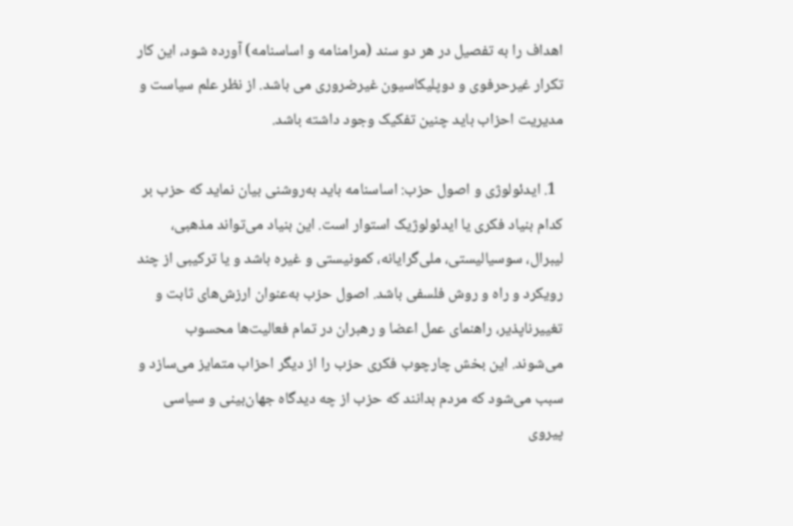اهداف را به تفصیل در هر دو سند (مرامنامه و اساسنامه) آورده شود، این کار تکرار غیرحرفوی و دوپلیکاسیون غیرضروری می‌ باشد. از نظر علم سیاست و مدیریت احزاب باید چنین تفکیک وجود داشته باشد.

  1. ایدئولوژی و اصول حزب: اساسنامه باید به‌روشنی بیان نماید که حزب بر کدام بنیاد فکری یا ایدئولوژیک استوار است. این بنیاد می‌تواند مذهبی، لیبرال، سوسیالیستی، ملی‌گرایانه، کمونیستی و غیره باشد و یا ترکیبی از چند رویکرد و راه و روش فلسفی باشد. اصول حزب به‌عنوان ارزش‌های ثابت و تغییرناپذیر، راهنمای عمل اعضا و رهبران در تمام فعالیت‌ها محسوب می‌شوند. این بخش چارچوب فکری حزب را از دیگر احزاب متمایز می‌سازد و سبب می‌شود که مردم بدانند که حزب از چه دیدگاه جهان‌بینی و سیاسی پیروی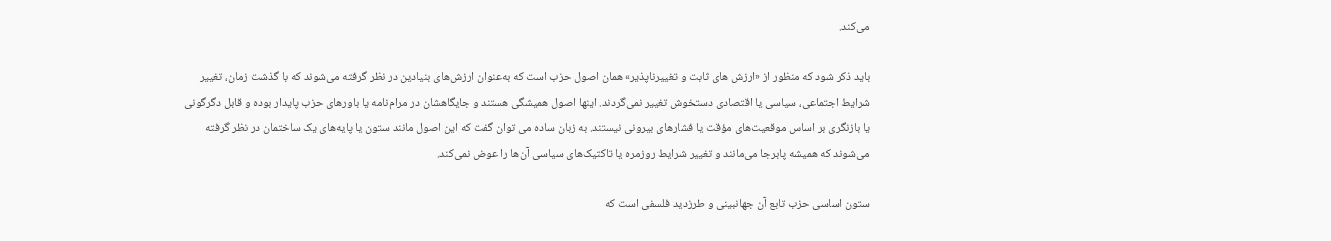می‌کند.

باید ذکر شود که منظور از «ارزش های ثابت و تغییرناپذیر» همان اصول حزب است که به‌عنوان ارزش‌های بنیادین در نظر گرفته می‌شوند که با گذشت زمان، تغییر شرایط اجتماعی، سیاسی یا اقتصادی دستخوش تغییر نمی‌گردند. اینها اصول همیشگی هستند و جایگاهشان در مرام‌نامه یا باورهای حزب پایدار بوده و قابل دگرگونی یا بازنگری بر اساس موقعیت‌های مؤقت یا فشارهای بیرونی نیستند. به زبان ساده می توان گفت که این اصول مانند ستون یا پایه‌های یک ساختمان در نظر گرفته می‌شوند که همیشه پابرجا می‌مانند و تغییر شرایط روزمره یا تاکتیک‌های سیاسی آن‌ها را عوض نمی‌کند.

ستون اساسی حزب تابع آن جهانبینی و طرزدید فلسفی است که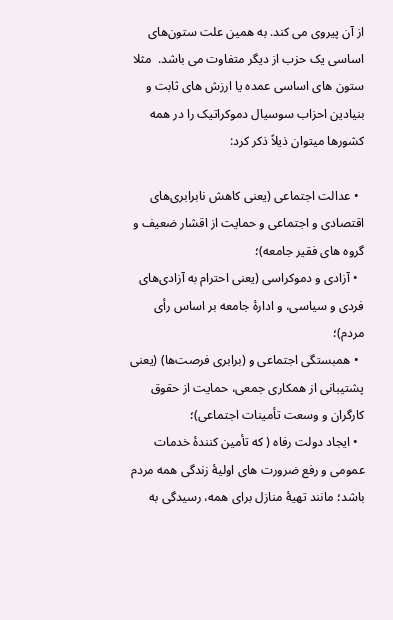از آن پیروی می کند. به همین علت ستون‌های اساسی یک حزب از دیگر متفاوت می باشد.  مثلا ستون های اساسی عمده یا ارزش های ثابت و بنیادین احزاب سوسیال دموکراتیک را در همه کشورها میتوان ذیلاً ذکر کرد:

  • عدالت اجتماعی (یعنی کاهش نابرابری‌های اقتصادی و اجتماعی و حمایت از اقشار ضعیف و گروه های فقیر جامعه)؛
  • آزادی و دموکراسی (یعنی احترام به آزادی‌های فردی و سیاسی، و ادارهٔ جامعه بر اساس رأی مردم)؛
  • همبستگی اجتماعی و (برابری فرصت‌ها) (یعنی پشتیبانی از همکاری جمعی، حمایت از حقوق کارگران و وسعت تأمینات اجتماعی)؛
  • ایجاد دولت رفاه ( که تأمین کنندهٔ‌ خدمات عمومی و رفع ضرورت های اولیهٔ زندگی همه مردم باشد؛ مانند تهیهٔ منازل برای همه، رسیدگی به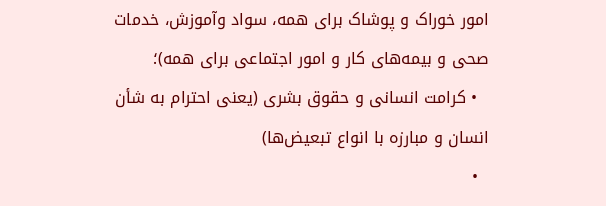امور خوراک و پوشاک برای همه، سواد وآموزش، خدمات صحی و بیمه‌های کار و امور اجتماعی برای همه)؛
  • کرامت انسانی و حقوق بشری (یعنی احترام به شأن انسان‌ و مبارزه با انواع تبعیض‌ها)
  •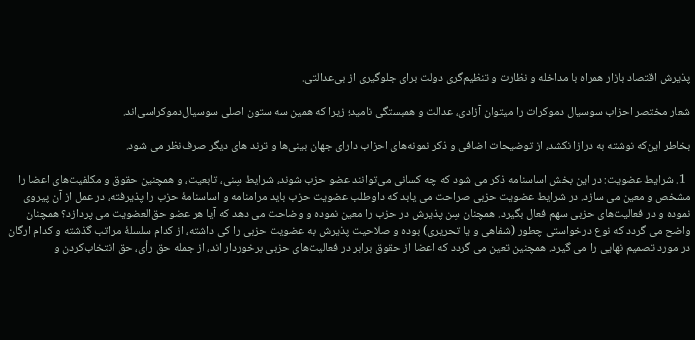پذیرش اقتصاد بازار همراه با مداخله و نظارت و تنظیم‌گری دولت برای جلوگیری از بی‌عدالتی.

شعار مختصر احزاب سوسیال دموکرات را میتوان آزادی، عدالت و همبستگی نامید؛ زیرا که همین سه ستون اصلی سوسیال‌دموکراسی‌اند.

بخاطر این‌که نوشته به درازا نکشد، از توضیحات اضافی و ذکر نمونه‌های احزاب دارای جهان بینی‌ها و ترند های دیگر صرف‌نظر می شود.

  1. شرایط عضویت: در این بخش اساسنامه ذکر می شود که چه کسانی می‌توانند عضو حزب شوند، شرایط سِنی، تابعیت، و همچنین حقوق و مکلفیت‌های اعضا را مشخص و معین می سازد. در شرایط عضویت حزبی صراحت می یابد که داوطلب عضویت حزب باید مرامنامه و اساسنامهٔ حزب را پذیرفته، در عمل از آن پیروی نموده و در فعالیت‌های حزبی سهم فعال بگیرد. همچنان سِن پذیرش در حزب را معین نموده و وضاحت می دهد که آیا هر عضو حق‌العضویت می پردازد؟ همچنان واضح می گردد که نوع درخواستی چطور (شفاهی و یا تحریری) بوده و صلاحیت پذیرش به عضویت حزبی را کی داشته، از کدام سلسلهٔ مراتب گذشته و کدام ارگان در مورد تصمیم نهایی را می گیرد. همچنین تعین می گردد که اعضا از حقوق برابر در فعالیت‌های حزبی برخوردار اند، از جمله حق رأی، حق انتخاب‌کردن و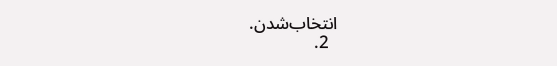انتخاب‌شدن.
  2.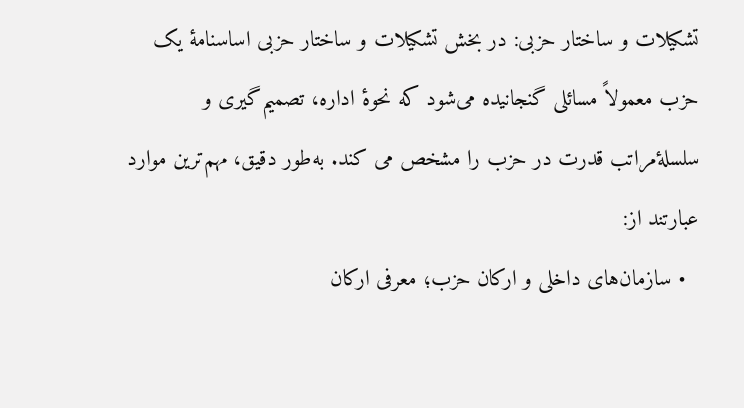تشکیلات و ساختار حزبی: در بخش تشکیلات و ساختار حزبی اساسنامهٔ یک حزب معمولاً مسائلی گنجانیده می‌شود که نحوهٔ اداره، تصمیم‌گیری و سلسلهٔ‌مراتب قدرت در حزب را مشخص می کند. به‌طور دقیق، مهم‌ترین موارد عبارتند از:
  • سازمان‌های داخلی و ارکان حزب؛ معرفی ارکان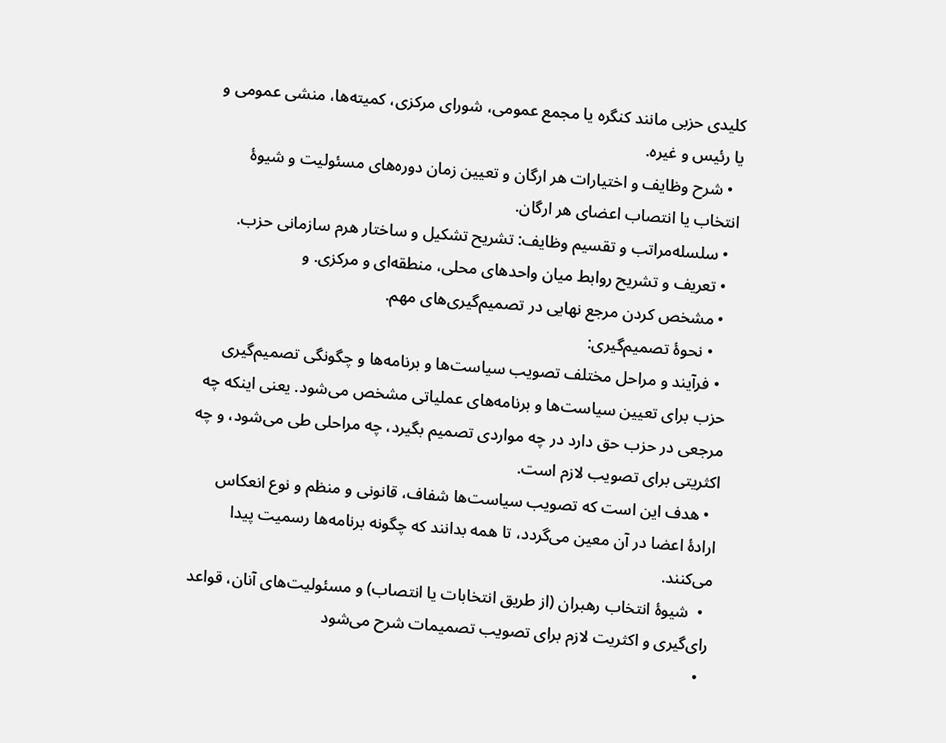کلیدی حزبی مانند کنگره یا مجمع عمومی، شورای مرکزی، کمیته‌ها، منشی عمومی و یا رئیس و غیره.
  • شرح وظایف و اختیارات هر ارگان و تعیین زمان دوره‌های مسئولیت و شیوهٔ انتخاب یا انتصاب اعضای هر ارگان.
  • سلسله‌مراتب و تقسیم وظایف: تشریح تشکیل و ساختار هرم سازمانی حزب.
  • تعریف و تشریح روابط میان واحدهای محلی، منطقه‌ای و مرکزی. و
  • مشخص کردن مرجع نهایی در تصمیم‌گیری‌های مهم.
    • نحوهٔ تصمیم‌گیری:
  • فرآیند و مراحل مختلف تصویب سیاست‌ها و برنامه‌ها و چگونگی تصمیم‌گیری حزب برای تعیین سیاست‌ها و برنامه‌های عملیاتی مشخص می‌شود. یعنی اینکه چه مرجعی در حزب حق دارد در چه مواردی تصمیم بگیرد، چه مراحلی طی می‌شود، و چه اکثریتی برای تصویب لازم است.
  • هدف این است که تصویب سیاست‌ها شفاف، قانونی و منظم و نوع انعکاس ارادهٔ اعضا در آن معین می‌گردد، تا همه بدانند که چگونه برنامه‌ها رسمیت پیدا می‌کنند.
  •  شیوهٔ انتخاب رهبران (از طریق انتخابات یا انتصاب) و مسئولیت‌های آنان، قواعد رای‌گیری و اکثریت لازم برای تصویب تصمیمات شرح می‌شود
  •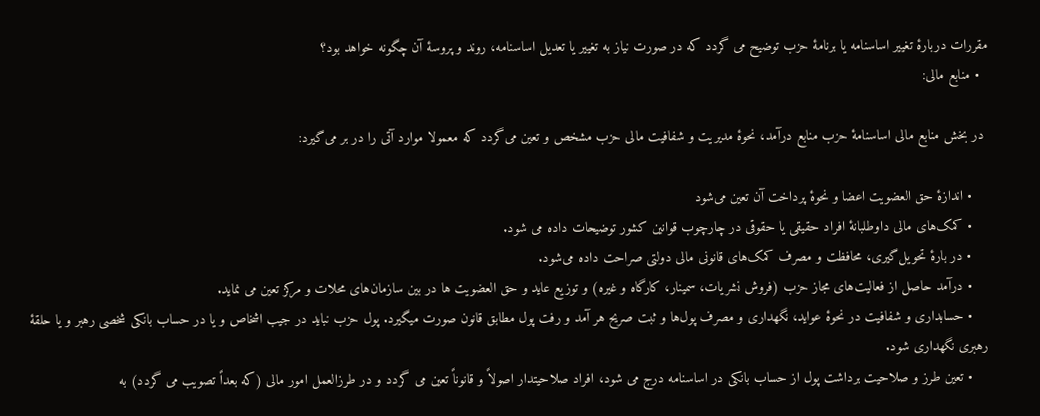مقررات دربارهٔ تغییر اساسنامه یا برنامهٔ حزب توضیح می گردد که در صورت نیاز به تغییر یا تعدیل اساسنامه، روند و پروسهٔ آن چگونه خواهد بود؟
  • منابع مالی:

 در بخش منابع مالی اساسنامهٔ حزب منابع درآمد، نحوهٔ مدیریت و شفافیت مالی حزب مشخص و تعین می‌گردد که معمولا موارد آتی را در بر می‌گیرد:

    • اندازهٔ حق العضویت اعضا و نحوهٔ پرداخت آن تعین می‌شود
    • کمک‌های مالی داوطلبانهٔ افراد حقیقی یا حقوقی در چارچوب قوانین کشور توضیحات داده می شود.
    • در بارهٔ تحویل‌گیری، محافظت و مصرف کمک‌های قانونی مالی دولتی صراحت داده می‌شود.
    • درآمد حاصل از فعالیت‌های مجاز حزب (فروش نشریات، سمینار، کارگاه و غیره) و توزیع عاید و حق العضویت ها در بین سازمان‌های محلات و مرکز تعین می نماید.
    • حسابداری و شفافیت در نحوهٔ عواید، نگهداری و مصرف پول‌ها و ثبت صریح هر آمد و رفت پول مطابق قانون صورت میگیرد. پول حزب نباید در جیب اشخاص و یا در حساب بانکی شخصی رهبر و یا حلقهٔ رهبری نگهداری شود.
    • تعین طرز و صلاحیت برداشت پول از حساب بانکی در اساسنامه درج می شود، افراد صلاحیتدار اصولاً و قانوناً تعین می گردد و در طرزالعمل امور مالی (که بعداً تصویب می گردد) به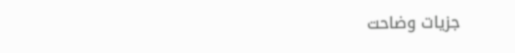جزیات وضاحت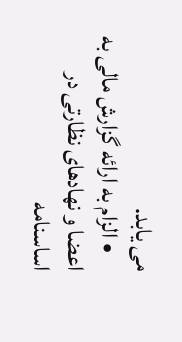می یابد.
    • الزام به ارائه گزارش مالی به اعضا و نهادهای نظارتی در اساسنامه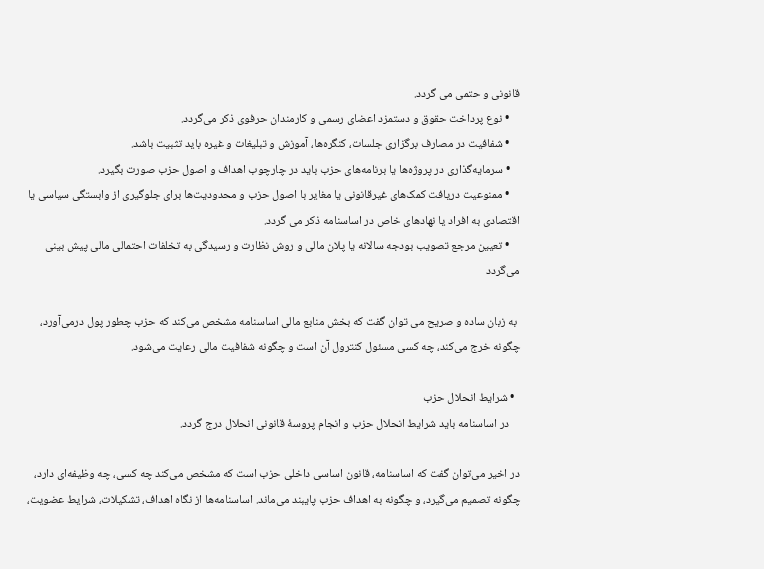قانونی و حتمی می گردد.
    • نوع پرداخت حقوق و دستمزد اعضای رسمی و کارمندان حرفوی ذکر می‌گردد.
    • شفافیت در مصارف برگزاری جلسات، کنگره‌ها، آموزش و تبلیغات و غیره باید تثبیت باشد.
    • سرمایه‌گذاری در پروژه‌ها یا برنامه‌های حزب باید در چارچوب اهداف و اصول حزب صورت بگیرد.
    • ممنوعیت دریافت کمک‌های غیرقانونی یا مغایر با اصول حزب و محدودیت‌ها برای جلوگیری از وابستگی سیاسی یا اقتصادی به افراد یا نهادهای خاص در اساسنامه ذکر می گردد.
    • تعیین مرجع تصویب بودجه سالانه یا پلان مالی و روش نظارت و رسیدگی به تخلفات احتمالی مالی پیش بینی می‌گردد

 به زبان ساده و صریح می توان گفت که بخش منابع مالی اساسنامه مشخص می‌کند که حزب چطور پول درمی‌آورد، چگونه خرج می‌کند، چه کسی مسئول کنترول آن است و چگونه شفافیت مالی رعایت می‌شود.

  • شرایط انحلال حزب
    در اساسنامه باید شرایط انحلال حزب و انجام پروسهٔ قانونی انحلال درج گردد.

در اخیر می‌توان گفت که اساسنامه، قانون اساسی داخلی حزب است که مشخص می‌کند چه کسی، چه وظیفه‌ای دارد، چگونه تصمیم می‌گیرد، و چگونه به اهداف حزب پایبند می‌ماند. اساسنامه‌ها از نگاه اهداف، تشکیلات، شرایط عضویت،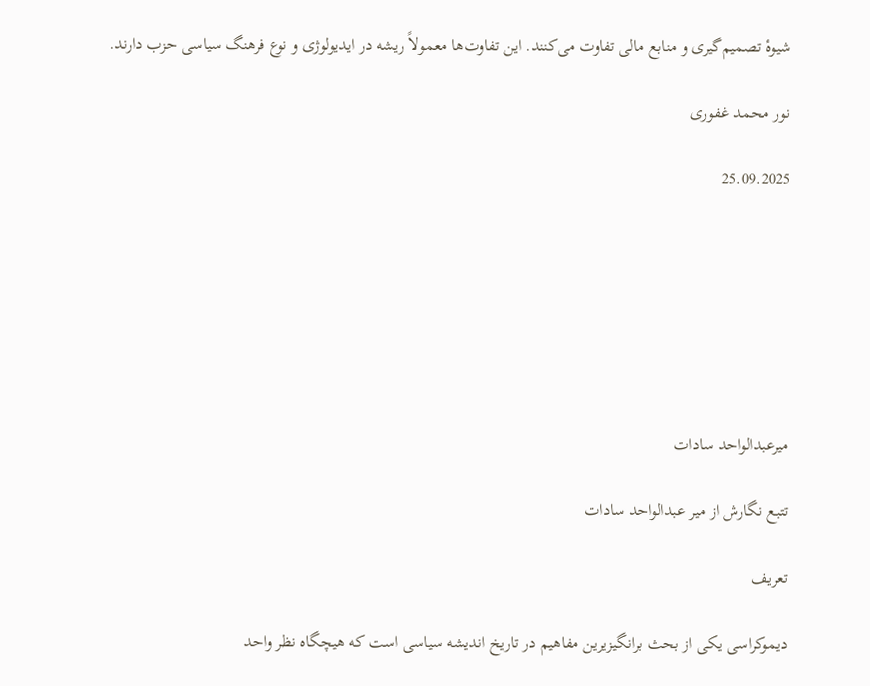شیوهٔ تصمیم‌گیری و منابع مالی تفاوت می‌کنند. این تفاوت‌ها معمولاً ریشه در ایدیولوژی و نوع فرهنگ سیاسی حزب دارند.

نور محمد غفوری

25.09.2025







میرعبدالواحد سادات

تتبع ‌نگارش از میر عبدالواحد سادات

تعریف

دیموکراسی یکی از بحث برانگیزیرین مفاهیم در تاریخ اندیشه سیاسی است که هیچگاه نظر واحد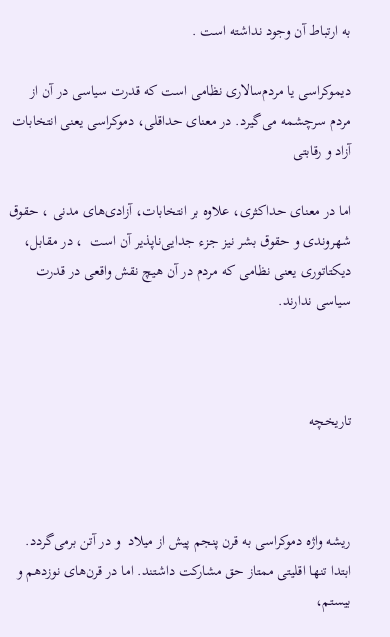به ارتباط آن وجود نداشته است .

دیموکراسی یا مردم‌سالاری نظامی است که قدرت سیاسی در آن از مردم سرچشمه می‌گیرد. در معنای حداقلی، دموکراسی یعنی انتخابات آزاد و رقابتی

اما در معنای حداکثری، علاوه بر انتخابات، آزادی‌های مدنی ، حقوق شهروندی و حقوق بشر نیز جزء جدایی‌ناپذیر آن است  ، در مقابل، دیکتاتوری یعنی نظامی که مردم در آن هیچ نقش واقعی در قدرت سیاسی ندارند.



تاریخچه



ریشه واژه دموکراسی به قرن پنجم پیش از میلاد  و در آتن برمی‌گردد. ابتدا تنها اقلیتی ممتاز حق مشارکت داشتند. اما در قرن‌های نوزدهم و بیستم،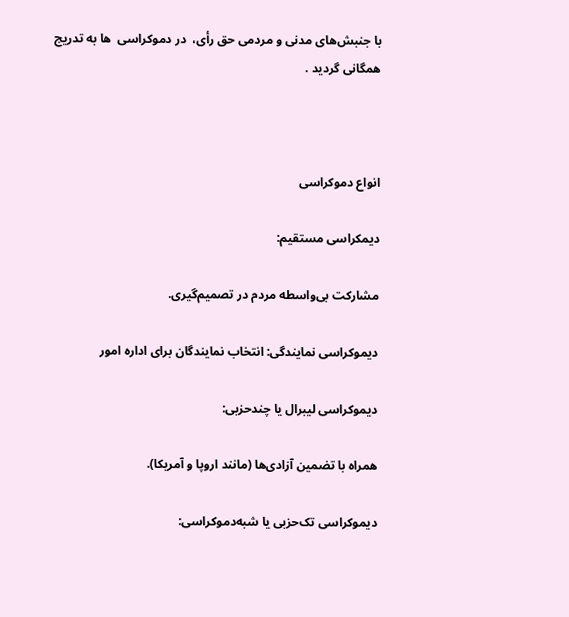با جنبش‌های مدنی و مردمی حق رأی،  در دموکراسی  ها به تدریج همگانی گردید .



انواع دموکراسی

دیمکراسی مستقیم:

مشارکت بی‌واسطه مردم در تصمیم‌گیری.

دیموکراسی نمایندگی: انتخاب نمایندگان برای اداره امور

دیموکراسی لیبرال یا چندحزبی:

همراه با تضمین آزادی‌ها (مانند اروپا و آمریکا).

دیموکراسی تک‌حزبی یا شبه‌دموکراسی: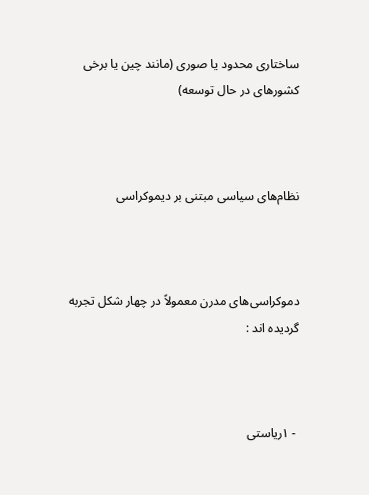ساختاری محدود یا صوری (مانند چین یا برخی کشورهای در حال توسعه)



نظام‌های سیاسی مبتنی بر دیموکراسی



دموکراسی‌های مدرن معمولاً در چهار شکل تجربه گردیده اند :



 - ۱ریاستی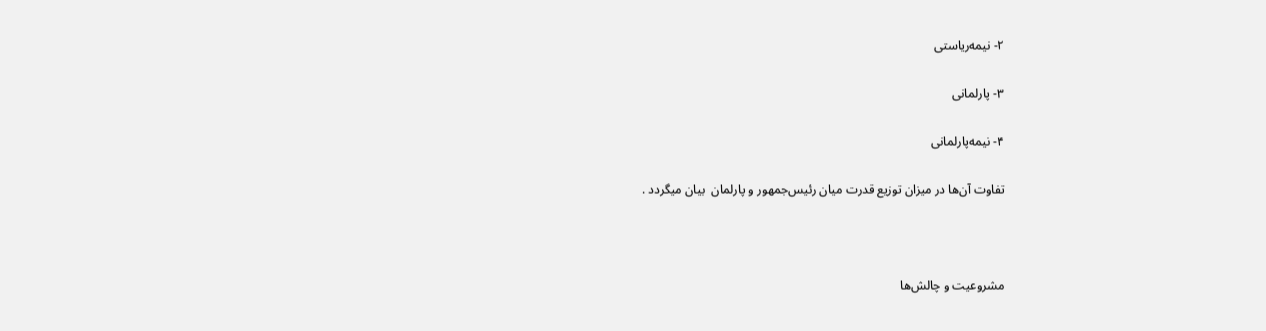۲- نیمه‌ریاستی

۳- پارلمانی

۴- نیمه‌پارلمانی

تفاوت آن‌ها در میزان توزیع قدرت میان رئیس‌جمهور و پارلمان  بیان میگردد .



مشروعیت و چالش‌ها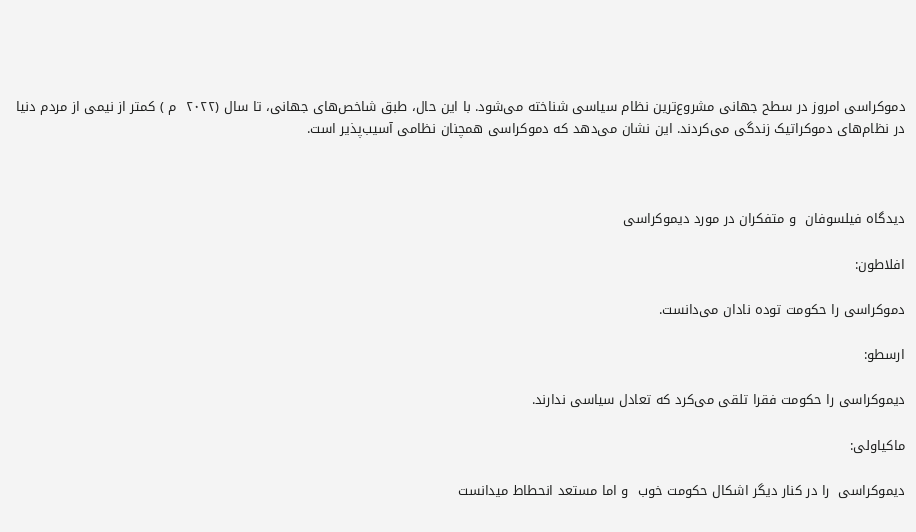دموکراسی امروز در سطح جهانی مشروع‌ترین نظام سیاسی شناخته می‌شود. با این حال، طبق شاخص‌های جهانی، تا سال (۲۰۲۲  م ) کمتر از نیمی از مردم دنیا در نظام‌های دموکراتیک زندگی می‌کردند. این نشان می‌دهد که دموکراسی همچنان نظامی آسیب‌پذیر است.



دیدگاه فیلسوفان  و متفکران در مورد دیموکراسی

افلاطون:

دموکراسی را حکومت توده نادان می‌دانست.

ارسطو:

دیموکراسی را حکومت فقرا تلقی می‌کرد که تعادل سیاسی ندارند.

ماکیاولی:

دیموکراسی  را در کنار دیگر اشکال حکومت خوب  و اما مستعد انحطاط میدانست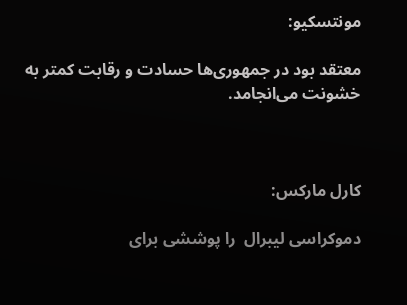مونتسکیو:

معتقد بود در جمهوری‌ها حسادت و رقابت کمتر به خشونت می‌انجامد.



کارل مارکس:

دموکراسی لیبرال  را پوششی برای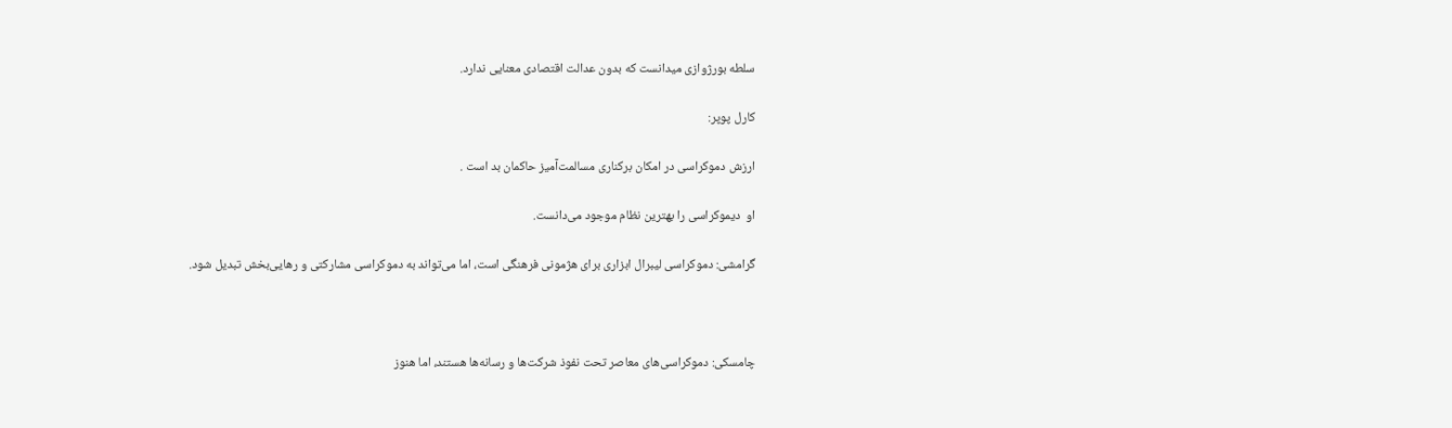سلطه بورژوازی میدانست که بدون عدالت اقتصادی معنایی ندارد.

کارل پوپر:

ارزش دموکراسی در امکان برکناری مسالمت‌آمیز حاکمان بد است .

او  دیموکراسی را بهترین نظام موجود می‌دانست.

گرامشی: دموکراسی لیبرال ابزاری برای هژمونی فرهنگی است، اما می‌تواند به دموکراسی مشارکتی و رهایی‌بخش تبدیل شود.



چامسکی: دموکراسی‌های معاصر تحت نفوذ شرکت‌ها و رسانه‌ها هستند، اما هنوز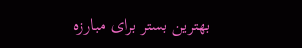بهترین بستر برای مبارزه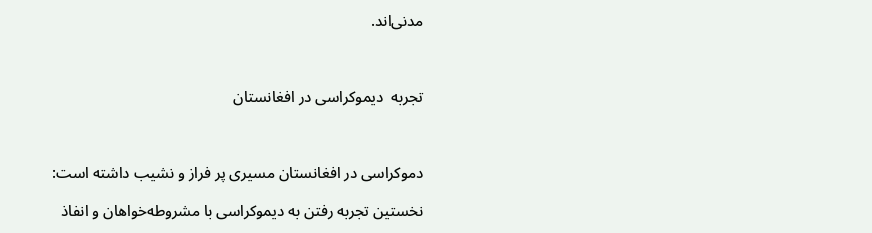مدنی‌اند.



تجربه  دیموکراسی در افغانستان



دموکراسی در افغانستان مسیری پر فراز و نشیب داشته است:

نخستین تجربه رفتن به دیموکراسی با مشروطه‌خواهان و انفاذ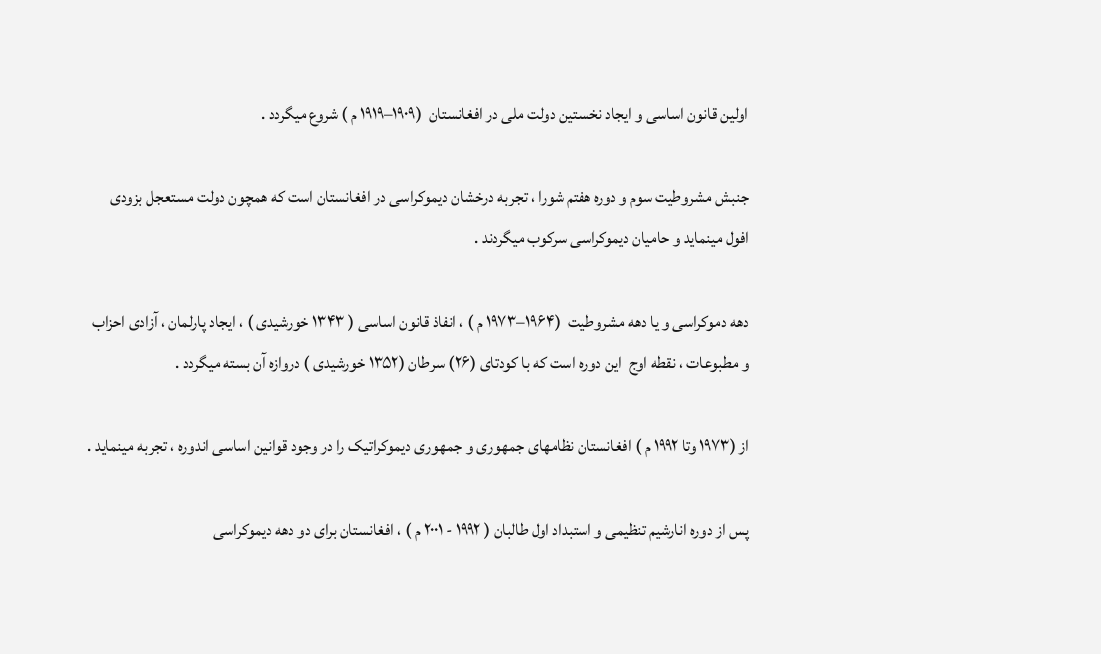اولین قانون اساسی و ایجاد نخستین دولت ملی در افغانستان  (۱۹۰۹–۱۹۱۹ م ) شروع میگردد .

جنبش مشروطیت سوم و دوره هفتم شورا ، تجربه درخشان دیموکراسی در افغانستان است که همچون دولت مستعجل بزودی افول مینماید و حامیان دیموکراسی سرکوب میگردند .

دهه دموکراسی و یا دهه مشروطیت  (۱۹۶۴–۱۹۷۳ م ) ، انفاذ قانون اساسی ( ۱۳۴۳ خورشیدی ) ، ایجاد پارلمان ، آزادی احزاب و مطبوعات ، نقطه اوج  این دوره است که با کودتای (۲۶) سرطان (۱۳۵۲ خورشیدی ) دروازه آن بسته میگردد .

از (۱۹۷۳ وتا ۱۹۹۲ م ) افغانستان نظامهای جمهوری و جمهوری دیموکراتیک را در وجود قوانین اساسی اندوره ، تجربه مینماید .

پس از دوره انارشیم تنظیمی و استبداد اول طالبان ( ۱۹۹۲ - ۲۰۰۱ م ) ، افغانستان برای دو دهه دیموکراسی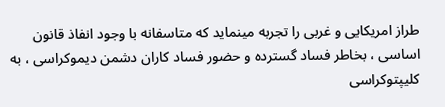طراز امریکایی و غربی را تجربه مینماید که متاسفانه با وجود انفاذ قانون اساسی ، بخاطر فساد گسترده و حضور فساد کاران دشمن دیموکراسی ، به کلیپتوکراسی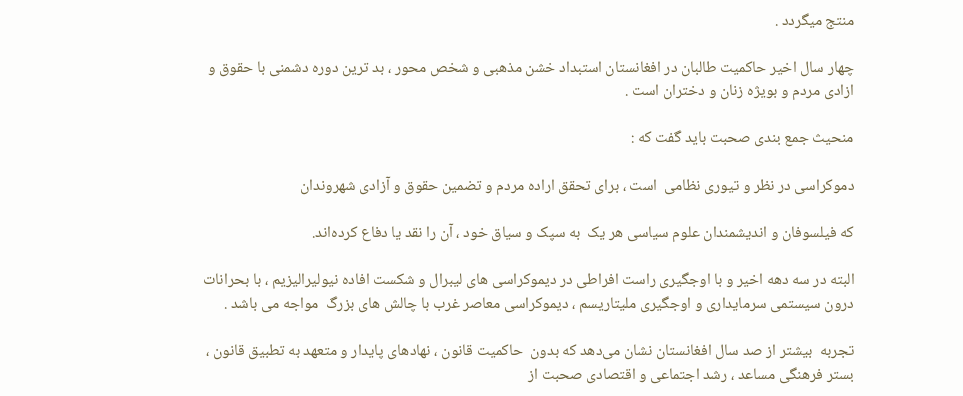منتج میگردد .

چهار سال اخیر ‌حاکمیت طالبان در افغانستان استبداد خشن مذهبی و شخص محور ، بد ترین دوره دشمنی با حقوق و ازادی مردم و بویژه زنان و دختران است .

منحیث جمع بندی صحبت باید گفت که :

دموکراسی در نظر و تیوری نظامی  است ، برای تحقق اراده مردم و تضمین حقوق و آزادی‌ شهروندان

که فیلسوفان و اندیشمندان علوم سیاسی هر یک  به سپک و سیاق خود ، آن را نقد یا دفاع کرده‌اند.

البته در سه دهه اخیر و با اوجگیری راست افراطی در دیموکراسی های لیبرال و شکست افاده نیولیرالیزیم ، با بحرانات درون سیستمی سرمایداری و اوجگیری ملیتاریسم ، دیموکراسی معاصر غرب با چالش های بزرگ  مواجه می باشد .

تجربه  بیشتر از صد سال افغانستان نشان می‌دهد که بدون  حاکمیت قانون ، نهادهای پایدار و متعهد به تطبیق قانون ، بستر فرهنگی مساعد ، رشد اجتماعی و اقتصادی صحبت از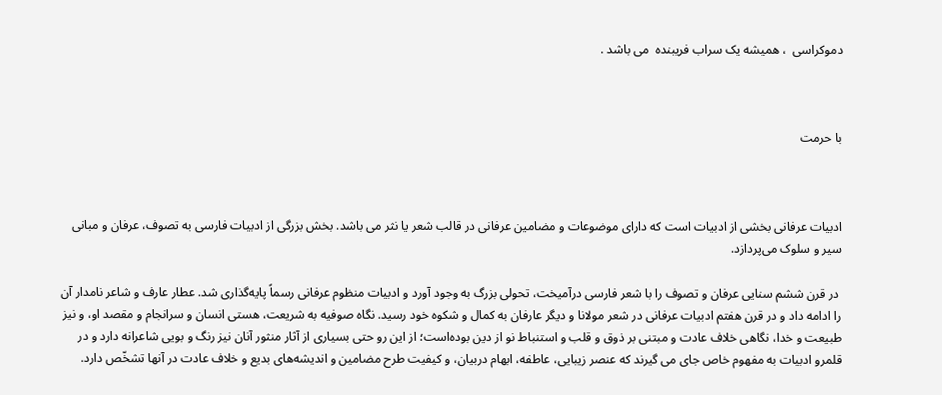دموکراسی  ، همیشه یک سراب فریبنده  می باشد .



با حرمت



ادبیات عرفانی بخشی از ادبیات است که دارای موضوعات و مضامین عرفانی در قالب شعر یا نثر می با‌شد. بخش بزرگی از ادبیات فارسی به تصوف، عرفان و مبانی سیر و سلوک می‌پردازد.

 در قرن ششم سنایی عرفان و تصوف را با شعر فارسی درآمیخت، تحولی بزرگ به وجود آورد و ادبیات منظوم عرفانی رسماً پایه‌گذاری شد. عطار عارف و شاعر نامدار آن را ادامه داد و در قرن هفتم ادبیات عرفانی در شعر مولانا و دیگر عارفان به کمال و شکوه خود رسید. نگاه صوفیه به شریعت، هستی انسان و سرانجام و مقصد او، و نیز طبیعت و خدا، نگاهی خلاف عادت و مبتنی بر ذوق و قلب و استنباط نو از دین بوده‌است؛ از این رو حتی بسیاری از آثار منثور آنان نیز رنگ و بویی شاعرانه دارد و در قلمرو ادبیات به مفهوم خاص جای می گیرند که عنصر زیبایی، عاطفه، ابهام دربیان، و کیفیت طرح مضامین و اندیشه‌های بدیع و خلاف عادت در آنها تشخّص دارد.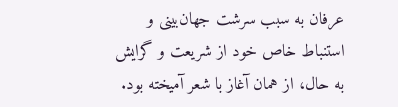عرفان به ‌سبب سرشت جهان‌بینی و استنباط خاص خود از شریعت و گرایش به حال، از همان آغاز با شعر آمیخته بود.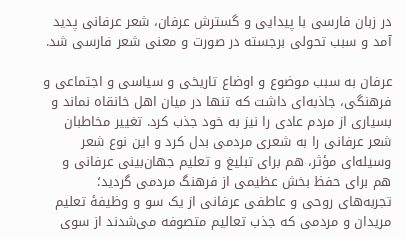در زبان فارسی با پیدایی و گسترش عرفان، شعر عرفانی پدید آمد و سبب تحولی برجسته در صورت و معنی شعر فارسی شد.

عرفان به ‌سبب موضوع و اوضاع تاریخی و سیاسی و اجتماعی و فرهنگی، جاذبه‌ای داشت که تنها در میان اهل خانقاه نماند و بسیاری از مردم عادی را نیز به خود جذب کرد. تغییر مخاطبان شعر عرفانی را به شعری مردمی بدل کرد و این نوع شعر وسیله‌ای مؤثر، هم برای تبلیغ و تعلیم جهان‌بینی عرفانی و هم برای حفظ بخش عظیمی از فرهنگ مردمی گردید؛  تجربه‌های روحی و عاطفی عرفانی از یک سو و وظیفهٔ تعلیم مریدان و مردمی که جذب تعالیم متصوفه می‌شدند از سوی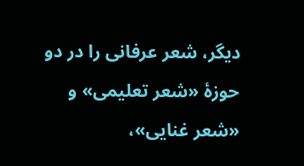دیگر، شعر عرفانی را در دو حوزهٔ «شعر تعلیمی» و «شعر غنایی»،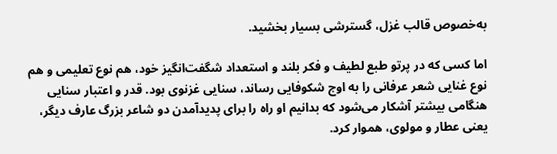به‌خصوص قالب غزل، گسترشی بسیار بخشید.

اما کسی که در پرتو طبع لطیف و فکر بلند و استعداد شگفت‌انگیز خود، هم نوع تعلیمی و هم نوع غنایی شعر عرفانی را به اوج شکوفایی رساند، سنایی غزنوی بود. قدر و اعتبار سنایی هنگامی بیشتر آشکار می‌شود که بدانیم او راه را برای پدیدآمدن دو شاعر بزرگ عارف دیگر، یعنی عطار و مولوی، هموار کرد.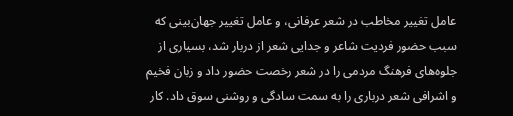عامل تغییر مخاطب در شعر عرفانی، و عامل تغییر جهان‌بینی که سبب حضور فردیت شاعر و جدایی شعر از دربار شد، بسیاری از جلوه‌های فرهنگ مردمی را در شعر رخصت حضور داد و زبان فخیم و اشرافی شعر درباری را به سمت سادگی و روشنی سوق داد. کار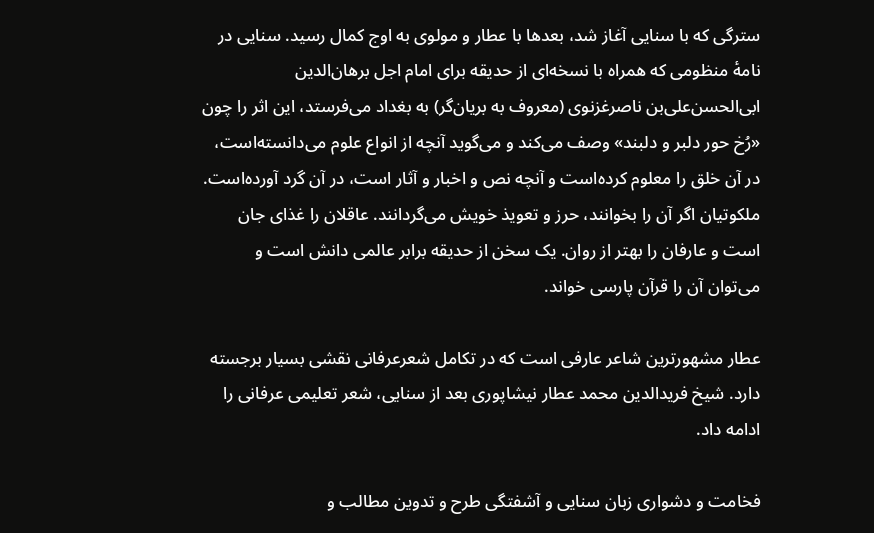سترگی که با سنایی آغاز شد، بعدها با عطار و مولوی به اوج کمال رسید. سنایی در نامهٔ منظومی که همراه با نسخه‌ای از حدیقه برای امام اجل برهان‌الدین ابی‌الحسن‌علی‌بن ناصرغزنوی (معروف به بریان‌گر) به بغداد می‌فرستد، این اثر را چون «رُخ حور دلبر و دلبند» وصف می‌کند و می‌گوید آنچه از انواع علوم می‌دانسته‌است، در آن خلق را معلوم کرده‌است و آنچه نص و اخبار و آثار است، در آن گرد آورده‌است. ملکوتیان اگر آن را بخوانند، حرز و تعویذ خویش می‌گردانند. عاقلان را غذای جان است و عارفان را بهتر از روان. یک سخن از حدیقه برابر عالمی دانش است و می‌توان آن را قرآن پارسی خواند.

عطار مشهورترین شاعر عارفی است که در تکامل شعرعرفانی نقشی بسیار برجسته دارد. شیخ فریدالدین محمد عطار نیشاپوری بعد از سنایی، شعر تعلیمی عرفانی را ادامه داد.

فخامت و دشواری زبان سنایی و آشفتگی طرح و تدوین مطالب و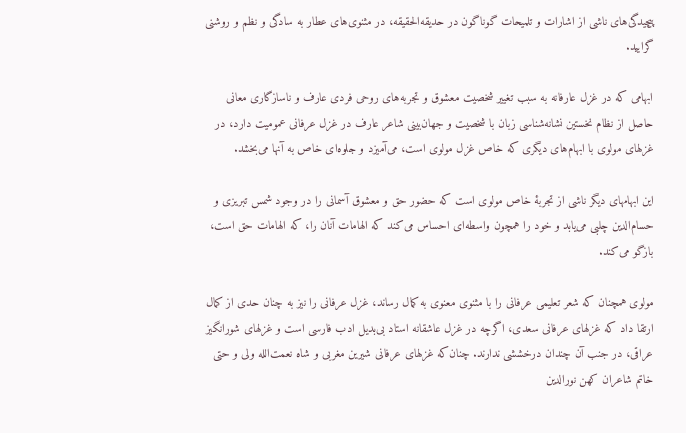پیچیدگی‌های ناشی از اشارات و تلمیحات گوناگون در حدیقه‌الحقیقه، در مثنوی‌های عطار به سادگی و نظم و روشنی گرایید.

ابهامی که در غزل عارفانه به سبب تغییر شخصیت معشوق و تجربه‌های روحی فردی عارف و ناسازگاری معانی حاصل از نظام نخستین نشانه‌شناسی زبان با شخصیت و جهان‌بینی شاعر عارف در غزل عرفانی عمومیت دارد، در غزلهای مولوی با ابهام‌های دیگری که خاص غزل مولوی است، می‌آمیزد و جلوه‌ای خاص به آنها می‌بخشد.

این ابهامهای دیگر ناشی از تجربهٔ خاص مولوی است که حضور حق و معشوق آسمانی را در وجود شمس تبریزی و حسام‌الدین چلبی می‌یابد و خود را همچون واسطه‌ای احساس می‌کند که الهامات آنان را، که الهامات حق است، بازگو می‌کند.

مولوی همچنان که شعر تعلیمی عرفانی را با مثنوی معنوی به کمال رساند، غزل عرفانی را نیز به چنان حدی از کمال ارتقا داد که غزلهای عرفانی سعدی، اگرچه در غزل عاشقانه استاد بی‌بدیل ادب فارسی است و غزلهای شورانگیز عراقی، در جنب آن چندان درخششی ندارند. چنان‌که غزلهای عرفانی شیرین مغربی و شاه نعمت‌الله ولی و حتی خاتم شاعران کهن نورالدین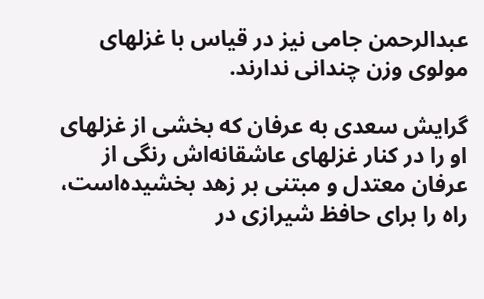عبدالرحمن جامی نیز در قیاس با غزلهای مولوی وزن چندانی ندارند.

گرایش سعدی به عرفان که بخشی از غزلهای او را در کنار غزلهای عاشقانه‌اش رنگی از عرفان معتدل و مبتنی بر زهد بخشیده‌است، راه را برای حافظ شیرازی در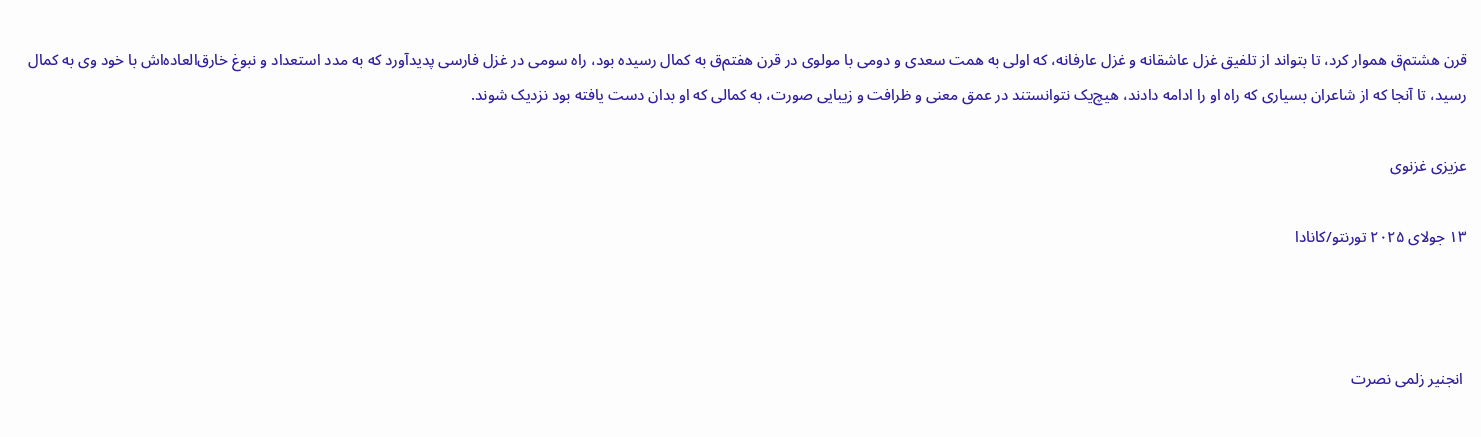قرن هشتم‌ق هموار کرد، تا بتواند از تلفیق غزل عاشقانه و غزل عارفانه، که اولی به همت سعدی و دومی با مولوی در قرن هفتم‌ق به کمال رسیده بود، راه سومی در غزل فارسی پدیدآورد که به مدد استعداد و نبوغ خارق‌العاده‌اش با خود وی به کمال رسید، تا آنجا که از شاعران بسیاری که راه او را ادامه دادند، هیچ‌یک نتوانستند در عمق معنی و ظرافت و زیبایی صورت، به کمالی که او بدان دست یافته بود نزدیک شوند.

عزیزی غزنوی

۱۳ جولای ۲۰۲۵ تورنتو/کانادا



 انجنیر زلمی نصرت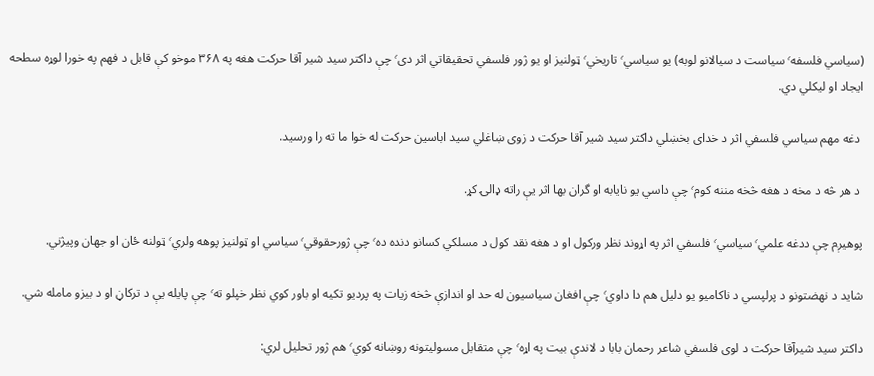(سیاسي فلسفه٬ سیاست د سیالانو لوبه) یو سیاسي٬ تاریخي٬ ټولنیز او یو ژور فلسفي تحقیقاتي اثر دی٬ چې داکتر سید شیر آقا حرکت هغه په ۳۶۸ موخو کې قابل د فهم په خورا لوړه سطحه ایجاد او لیکلي دي.

 دغه مهم سیاسي فلسفي اثر د خدای بخښلي داکتر سید شیر آقا حرکت د زوی ښاغلي سید اباسین حرکت له خوا ما ته را ورسید.

 د هر څه د مخه د هغه څخه مننه کوم٬ چې داسي یو نایابه او گران بها اثر یې راته ډالۍ کړ.

پوهیږم چې ددغه علمي٬ سیاسي٬ فلسفي اثر په اړوند نظر ورکول او د هغه نقد کول د مسلکي کسانو دنده ده٬ چې ژورحقوقي٬ سیاسي او ټولنیز پوهه ولري٬ ټولنه ځان او جهان وپیژني.

شاید د نهضتونو د پرلپسي د ناکامیو یو دلیل هم دا داوي٬ چې افغان سیاسیون له حد او اندازې څخه زیات په پردیو تکیه او باور کوي نظر خپلو ته٬ چې پایله یې د ترکاڼ او د بیزو مامله شي.

داکتر سید شیرآقا حرکت د لوی فلسفي شاعر رحمان بابا د لاندې بیت په اړه٬ چې متقابل مسولیتونه روښانه کوي٬ هم ژور تحلیل لري: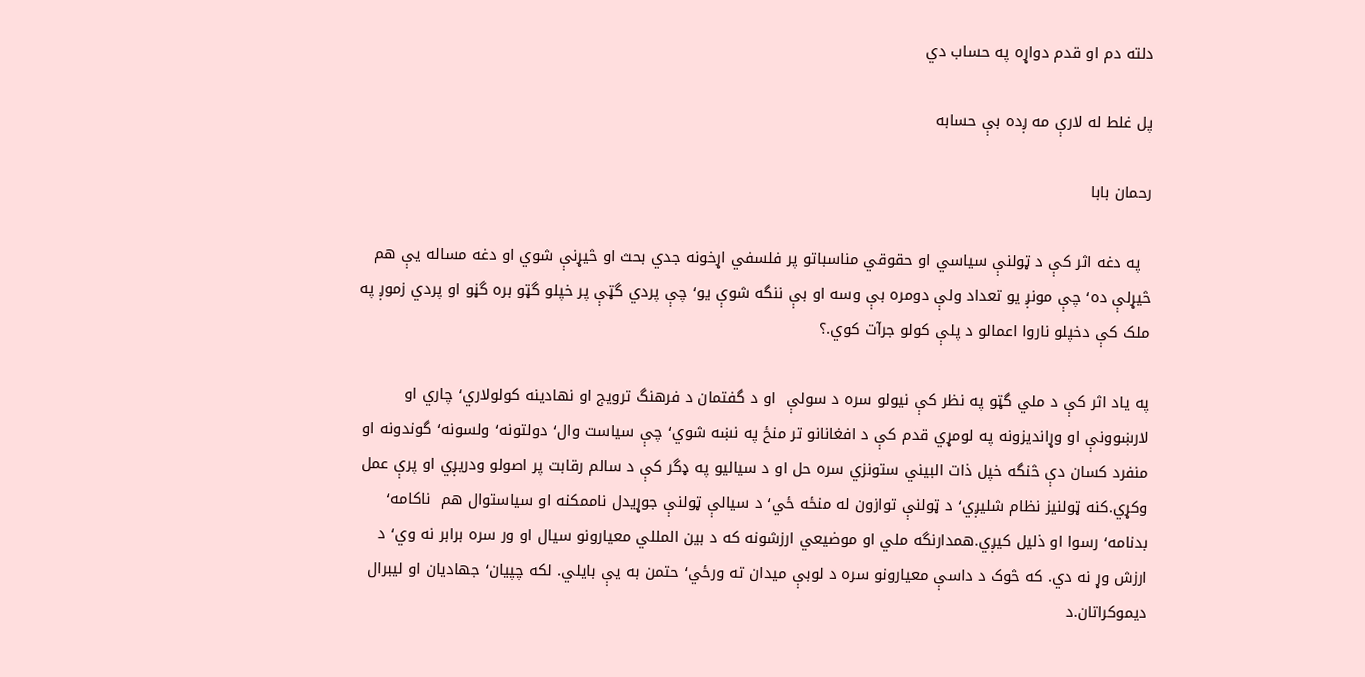دلته دم او قدم دواړه په حساب دي

پل غلط له لارې مه ږده بې حسابه

رحمان بابا

  په دغه اثر کې د ټولنې سیاسي او حقوقي مناسباتو پر فلسفي اړخونه جدي بحث او څیړنې شوي او دغه مساله یې هم څیړلې ده٬ چې مونږ یو تعداد ولې دومره بې وسه او بې ننگه شوې یو٬ چې پردي گټې پر خپلو گټو بره گڼو او پردي زموږ په ملک کې دخپلو ناروا اعمالو د پلې کولو جرآت کوي.؟

په یاد اثر کې د ملي گټو په نظر کې نیولو سره د سولې  او د گفتمان د فرهنگ ترویج او نهادینه کولولاري٬ چاري او لارښوونې او وړاندیزونه په لومړي قدم کې د افغانانو تر منځ په نښه شوي٬ چې سیاست وال٬ دولتونه٬ ولسونه٬ گوندونه او منفرد کسان دې څنگه خپل ذات البیني ستونزي سره حل او د سیالیو په ډگر کې د سالم رقابت پر اصولو ودریږي او پرې عمل وکړي.کنه ټولنیز نظام شلیږي٬ د ټولنې توازون له منځه ځي٬ د سیالې ټولنې جوړیدل ناممکنه او سیاستوال هم  ناکامه٬ بدنامه٬ رسوا او ذلیل کیږي.همدارنگه ملي او موضيعي ارزشونه که د بین المللي معیارونو سیال او ور سره برابر نه وي٬ د ارزش وړ نه دي. که څوک د داسې معیارونو سره د لوبې میدان ته ورځي٬ حتمن به یې بایلي. لکه چپیان٬ جهادیان او لیبرال دیموکراتان.د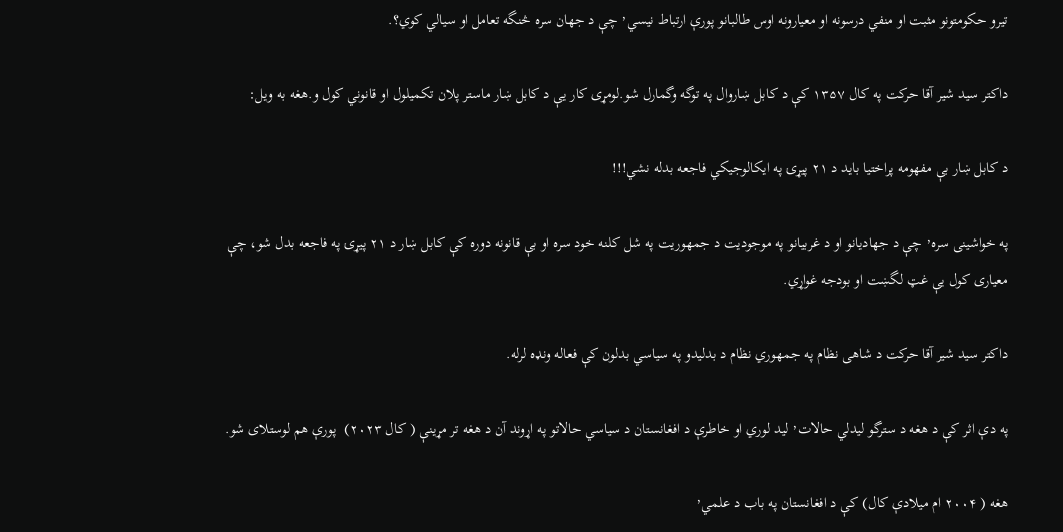تیرو حکومتونو مثبت او منفي درسونه او معیارونه اوس طالبانو پورې ارتباط نیسي٬ چې د جهان سره څنگه تعامل او سیالي کوي؟.

داکتر سید شیر آقا حرکت په کال ۱۳۵۷ کې د کابل ښاروال په توگه وگمارل شو.لومړی کار یې د کابل ښار ماستر پلان تکمیلول او قانوني کول و.هغه به ویل:

د کابل ښار بې مفهومه پراختیا باید د ۲۱ پیړۍ په ایکالوجیکي فاجعه بدله نشي!!!

په خواشینی سره٬ چې د جهادیانو او د غربیانو په موجودیت د جمهوریت په شل کلنه خود سره او بې قانونه دوره کې کابل ښار د ۲۱ پیړۍ په فاجعه بدل شو، چې معیاری کول یې غټ لگښت او بودجه غواړي.

داکتر سید شیر آقا حرکت د شاهی نظام په جمهوري نظام د بدلیدو په سیاسي بدلون کې فعاله ونډه لرله.

په دې اثر کې د هغه د سترگو لیدلي حالات٬ لید لوري او خاطرې د افغانستان د سیاسي حالاتو په اړوند آن د هغه تر مړینې ( کال ۲۰۲۳)  پورې هم لوستلای شو.

هغه ( ۲۰۰۴ ام میلادې کال) کې د افغانستان په باب د علمي٬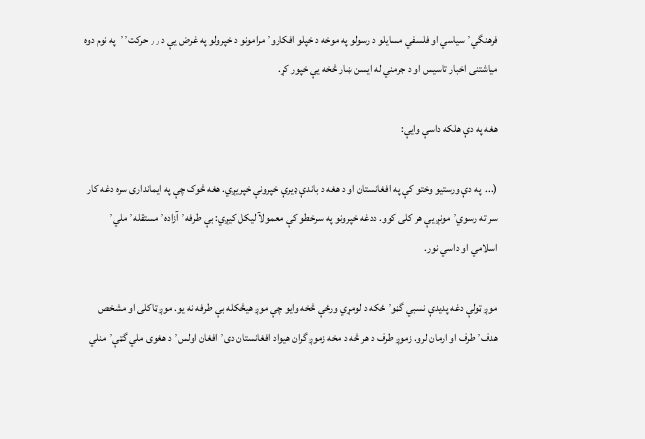فرهنگي٬ سیاسي او فلسفي مسایلو د رسولو په موخه د خپلو افکارو٬ مرامونو د خپرولو په غرض یې د ٫٫ حرکت٬٬  په نوم دوه میاشتنی اخبار تاسیس او د جرمني له ایسن ښار څخه یې خپور کړ.

هغه په دې هلکه داسې وایې:

(...  په دې ورستیو وختو کې په افغانستان او د هغه د باندې ډیرې خپرونې خپریږي. هغه څوک چې په ایمانداری سره دغه کار سر ته رسوي٬ مونږ یې هر کلی کوو. ددغه خپرونو په سرخطو کې معمولآ لیکل کیږي: بې طرفه٬ آزاده٬ مستقله٬ ملي٬ اسلامي او داسي نور.

موږ ټولې دغه پدیدې نسبي گڼو٬ ځکه د لومړي ورځې څخه وایو چې موږ هیڅکله بې طرفه نه یو. موږ ټاکلی او مشخص هدف٬ طرف او ارمان لرو. زموږ طرف د هر څه د مخه زموږ گران هیواد افغانستان دی٬ افغان اولس٬ د هغوی ملي گټې٬ منلي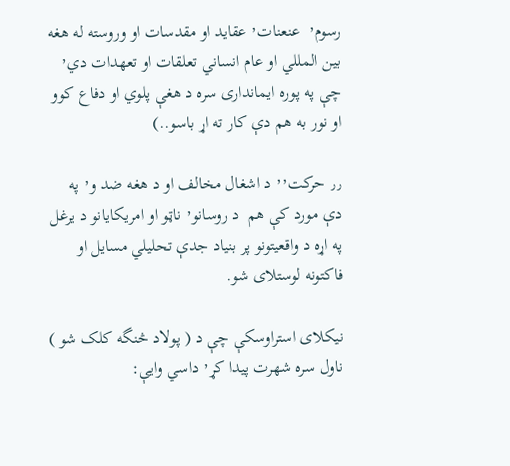رسوم٬  عنعنات٬ عقاید او مقدسات او وروسته له هغه بین المللي او عام انساني تعلقات او تعهدات دي٬ چې په پوره ایمانداری سره د هغې پلوي او دفاع کوو او نور به هم دې کار ته اړ باسو..)

٫٫ حرکت٬٬ د اشغال مخالف او د هغه ضد و٬ په دې مورد کې هم  د روسانو٬ ناټو او امریکایانو د يرغل په اړه د واقعیتونو پر بنیاد جدې تحلیلي مسایل او فاکتونه لوستلای شو.

نیکلای استراوسکې چې د ( پولاد څنگه کلک شو ) ناول سره شهرت پیدا کړ٬ داسي وایې: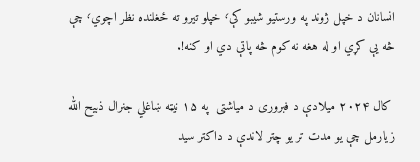انسانان د خپل ژوند په ورستیو شیبو کې٬ خپلو تیرو ته ځغلنده نظر اچوي٬ چې څه یې کړي او له هغه نه کوم څه پاتې دي او کنه!.

 کال ۲۰۲۴ میلادې د فبروری د میاشتی  په ۱۵ نیټه ښاغلي جنرال ذبیح الله زیارمل چې یو مدت تر یو چتر لاندې د داکتر سید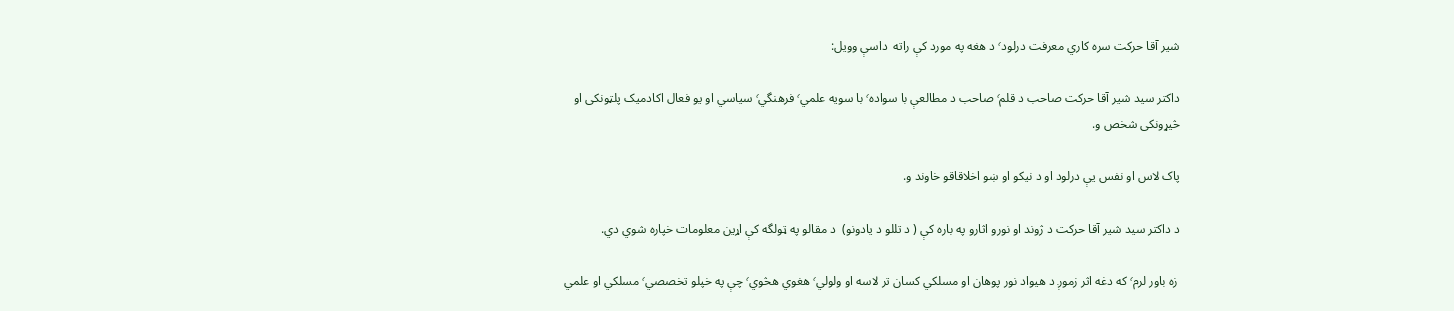شیر آقا حرکت سره کاري معرفت درلود٬ د هغه په مورد کې راته  داسې وویل:

داکتر سید شیر آقا حرکت صاحب د قلم٬ صاحب د مطالعې با سواده٬ با سویه علمي٬ فرهنگي٬ سیاسي او یو فعال اکادمیک پلټونکی او څیړونکی شخص و.

پاک لاس او نفس یې درلود او د نیکو او ښو اخلاقاقو خاوند و.

د داکتر سید شیر آقا حرکت د ژوند او نورو اثارو په باره کې ( د تللو د یادونو)  د مقالو په ټولگه کې اړین معلومات خپاره شوي دي.

 زه باور لرم٬ که دغه اثر زموږ د هیواد نور پوهان او مسلکي کسان تر لاسه او ولولي٬ هغوي هڅوي٬ چې په خپلو تخصصي٬ مسلکي او علمي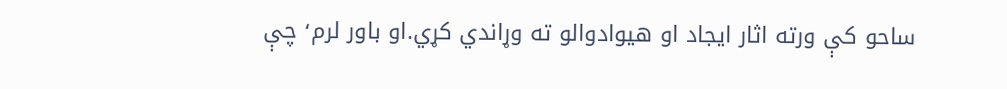ساحو کې ورته اثار ایجاد او هیوادوالو ته وړاندي کړي.او باور لرم٬ چې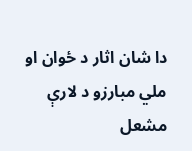دا شان اثار د ځوان او ملي مبارزو د لارې مشعل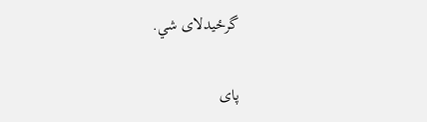گرځیدلای شي.

پای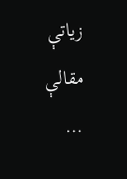زیاتې مقالې …